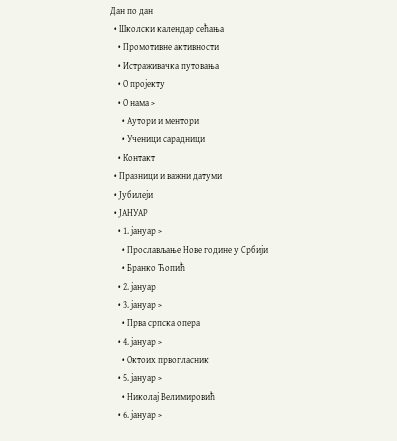Дан по дан
  • Школски календар сећања
    • Промотивне активности
    • Истраживачка путовања
    • О пројекту
    • О нама >
      • Аутори и ментори
      • Ученици сарадници
    • Контакт
  • Празници и важни датуми
  • Јубилеји
  • ЈАНУАР
    • 1. јануар >
      • Прослављање Нове године у Србији
      • Бранко Ћопић
    • 2. јануар
    • 3. јануар >
      • Прва српска опера
    • 4. јануар >
      • Октоих првогласник
    • 5. јануар >
      • Николај Велимировић
    • 6. јануар >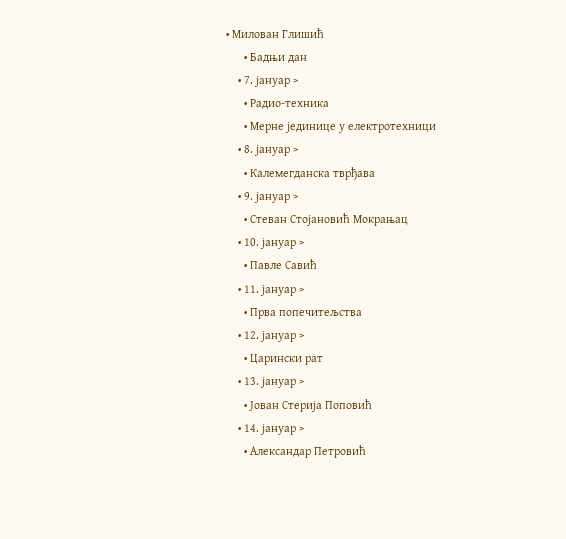• Милован Глишић
      • Бадњи дан
    • 7. јануар >
      • Радио-техника
      • Мерне јединице у елeктротехници
    • 8. јануар >
      • Калемегданска тврђава
    • 9. јануар >
      • Стеван Стојановић Мокрањац
    • 10. јануар >
      • Павле Савић
    • 11. јануар >
      • Прва попечитељства
    • 12. јануар >
      • Царински рат
    • 13. јануар >
      • Јован Стерија Поповић
    • 14. јануар >
      • Александар Петровић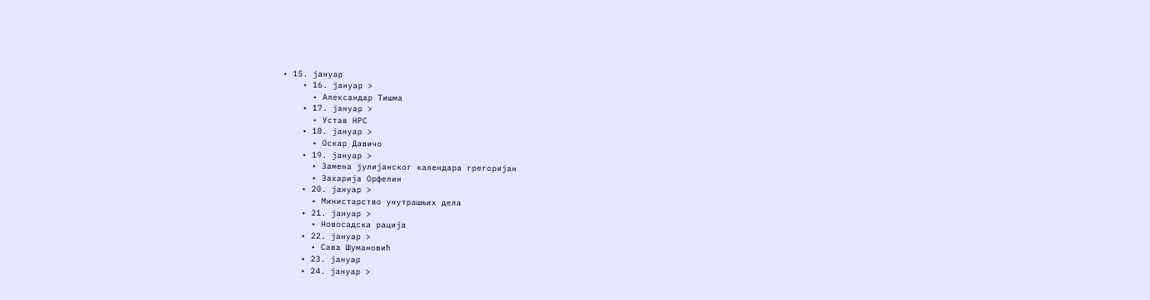• 15. јануар
    • 16. јануар >
      • Александар Тишма
    • 17. јануар >
      • Устав НРС
    • 18. јануар >
      • Оскар Давичо
    • 19. јануар >
      • Замена јулијанског календара грегоријан
      • Захарија Орфелин
    • 20. јануар >
      • Министарство унутрашњих дела
    • 21. јануар >
      • Новосадска рација
    • 22. јануар >
      • Сава Шумановић
    • 23. јануар
    • 24. јануар >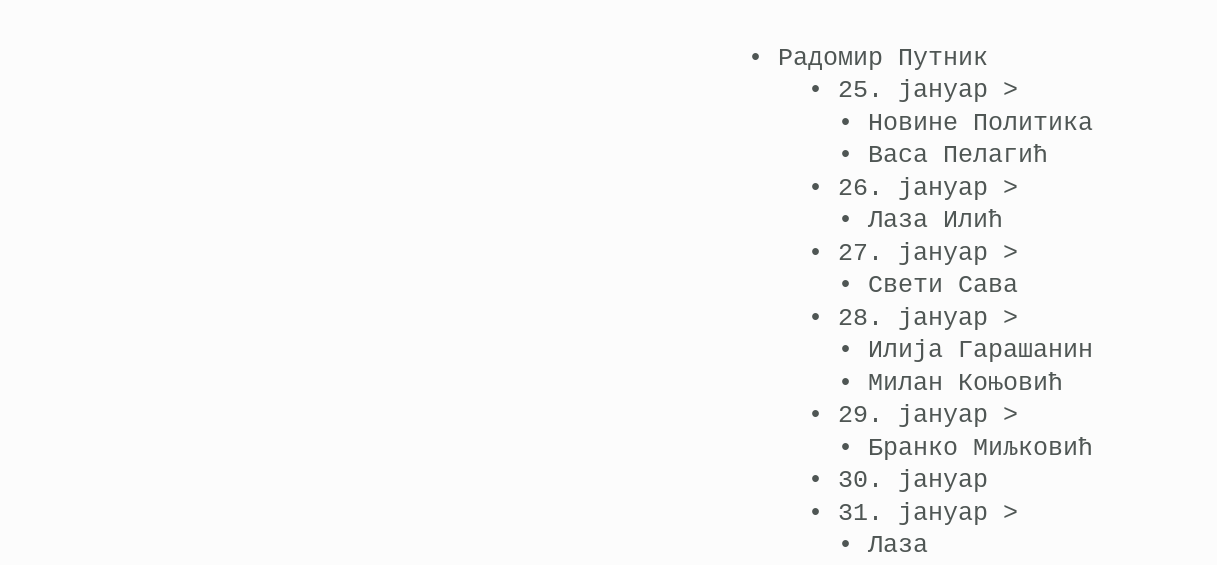• Радомир Путник
    • 25. јануар >
      • Новине Политика
      • Васа Пелагић
    • 26. јануар >
      • Лаза Илић
    • 27. јануар >
      • Свети Сава
    • 28. јануар >
      • Илија Гарашанин
      • Милан Коњовић
    • 29. јануар >
      • Бранко Миљковић
    • 30. јануар
    • 31. јануар >
      • Лаза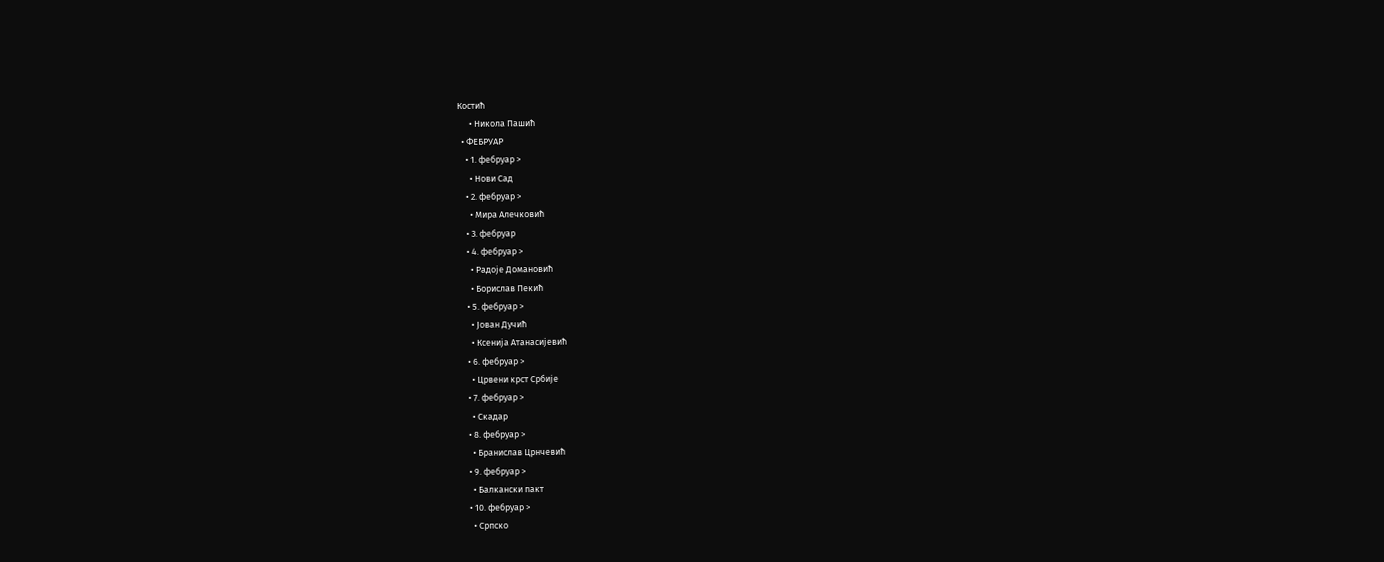Костић
      • Никола Пашић
  • ФЕБРУАР
    • 1. фебруар >
      • Нови Сад
    • 2. фебруар >
      • Мира Алечковић
    • 3. фебруар
    • 4. фебруар >
      • Радоје Домановић
      • Борислав Пекић
    • 5. фебруар >
      • Јован Дучић
      • Ксенија Атанасијевић
    • 6. фебруар >
      • Црвени крст Србије
    • 7. фебруар >
      • Скадар
    • 8. фебруар >
      • Бранислав Црнчевић
    • 9. фебруар >
      • Балкански пакт
    • 10. фебруар >
      • Српско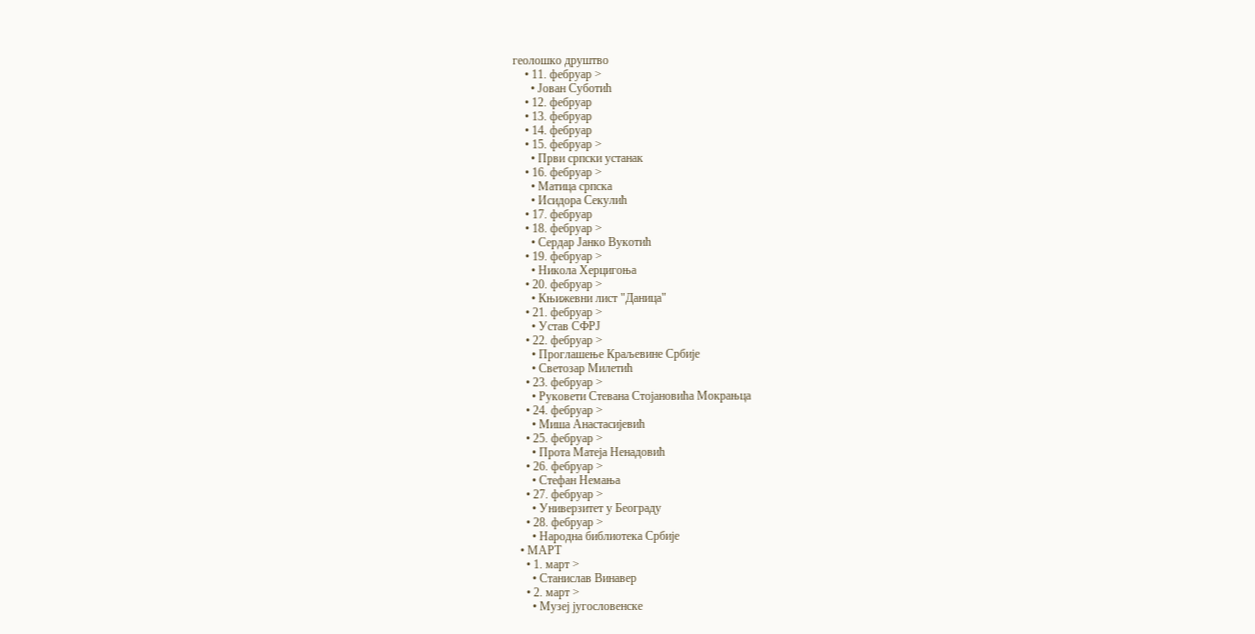геолошко друштво
    • 11. фебруар >
      • Јован Суботић
    • 12. фебруар
    • 13. фебруар
    • 14. фебруар
    • 15. фебруар >
      • Први српски устанак
    • 16. фебруар >
      • Матица српска
      • Исидора Секулић
    • 17. фебруар
    • 18. фебруар >
      • Сердар Јанко Вукотић
    • 19. фебруар >
      • Никола Херцигоња
    • 20. фебруар >
      • Књижевни лист "Даница"
    • 21. фебруар >
      • Устав СФРЈ
    • 22. фебруар >
      • Проглашење Краљевине Србије
      • Светозар Милетић
    • 23. фебруар >
      • Руковети Стевана Стојановића Мокрањца
    • 24. фебруар >
      • Миша Анастасијевић
    • 25. фебруар >
      • Прота Матеја Ненадовић
    • 26. фебруар >
      • Стефан Немања
    • 27. фебруар >
      • Универзитет у Београду
    • 28. фебруар >
      • Народна библиотека Србије
  • МАРТ
    • 1. март >
      • Станислав Винавер
    • 2. март >
      • Музеј југословенске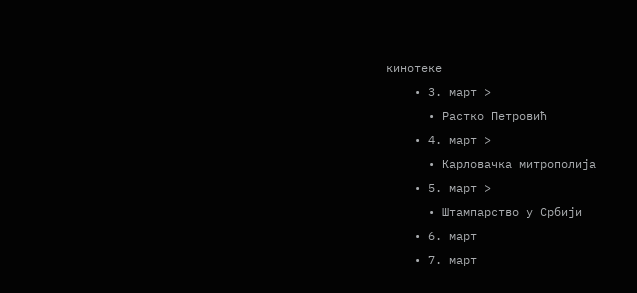кинотеке
    • 3. март >
      • Растко Петровић
    • 4. март >
      • Карловачка митрополија
    • 5. март >
      • Штампарство у Србији
    • 6. март
    • 7. март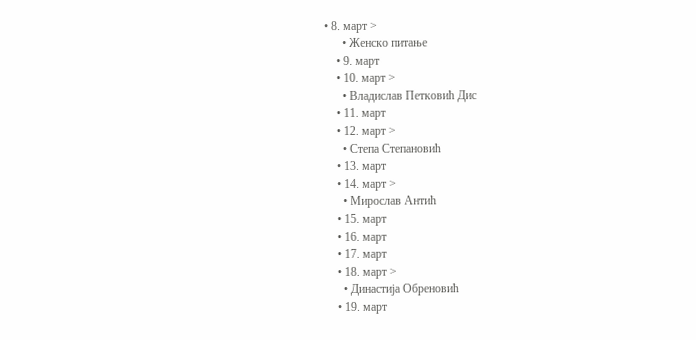• 8. март >
      • Женско питање
    • 9. март
    • 10. март >
      • Владислав Петковић Дис
    • 11. март
    • 12. март >
      • Степа Степановић
    • 13. март
    • 14. март >
      • Мирослав Антић
    • 15. март
    • 16. март
    • 17. март
    • 18. март >
      • Династија Обреновић
    • 19. март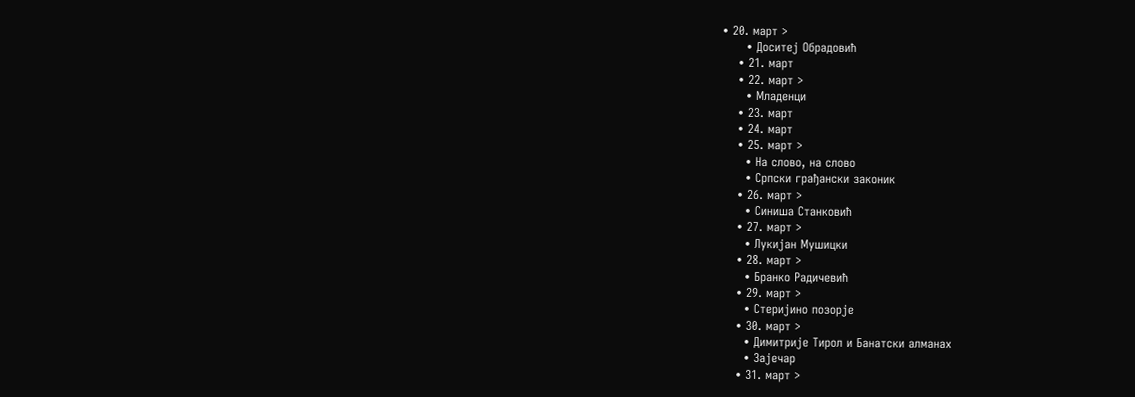• 20. март >
      • Доситеј Обрадовић
    • 21. март
    • 22. март >
      • Младенци
    • 23. март
    • 24. март
    • 25. март >
      • На слово, на слово
      • Српски грађански законик
    • 26. март >
      • Синиша Станковић
    • 27. март >
      • Лукијан Мушицки
    • 28. март >
      • Бранко Радичевић
    • 29. март >
      • Стеријино позорје
    • 30. март >
      • Димитрије Тирол и Банатски алманах
      • Зајечар
    • 31. март >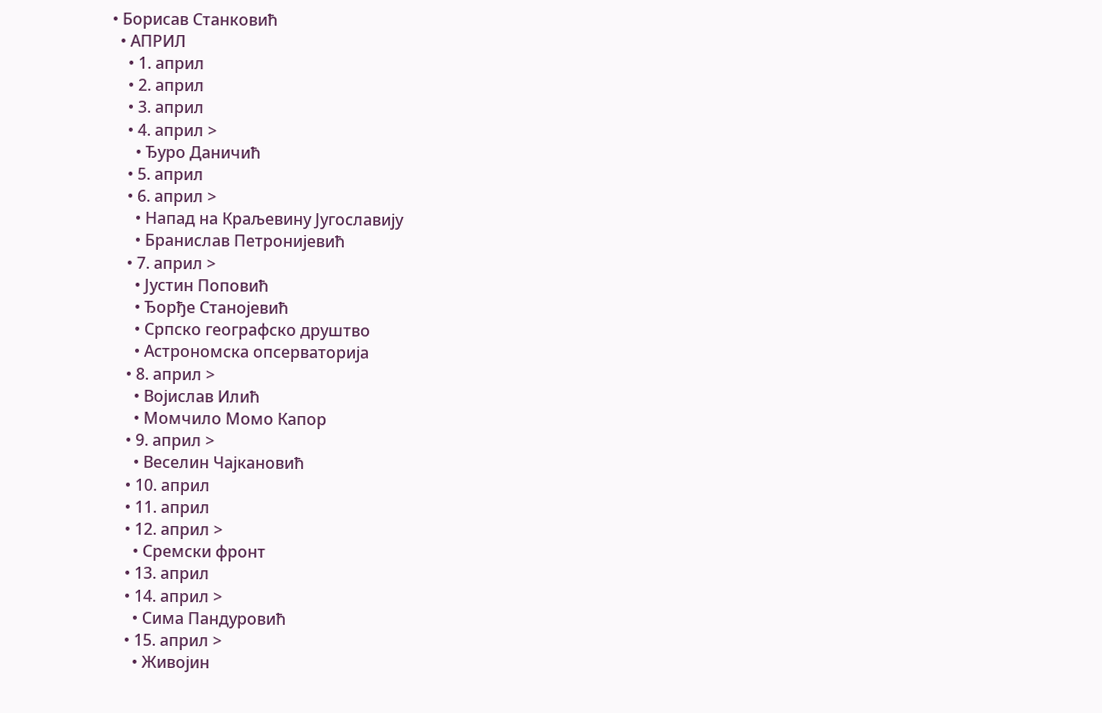• Борисав Станковић
  • АПРИЛ
    • 1. април
    • 2. април
    • 3. април
    • 4. април >
      • Ђуро Даничић
    • 5. април
    • 6. април >
      • Напад на Краљевину Југославију
      • Бранислав Петронијевић
    • 7. април >
      • Јустин Поповић
      • Ђорђе Станојевић
      • Српско географско друштво
      • Астрономска опсерваторија
    • 8. април >
      • Војислав Илић
      • Момчило Момо Капор
    • 9. април >
      • Веселин Чајкановић
    • 10. април
    • 11. април
    • 12. април >
      • Сремски фронт
    • 13. април
    • 14. април >
      • Сима Пандуровић
    • 15. април >
      • Живојин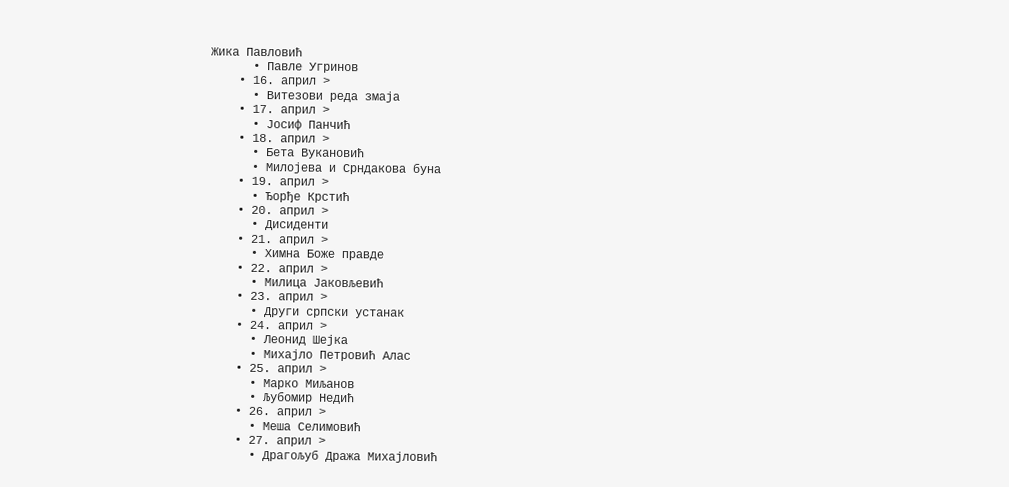Жика Павловић
      • Павле Угринов
    • 16. април >
      • Витезови реда змаја
    • 17. април >
      • Јосиф Панчић
    • 18. април >
      • Бета Вукановић
      • Милојева и Срндакова буна
    • 19. април >
      • Ђорђе Крстић
    • 20. април >
      • Дисиденти
    • 21. април >
      • Химна Боже правде
    • 22. април >
      • Милица Јаковљевић
    • 23. април >
      • Други српски устанак
    • 24. април >
      • Леонид Шејка
      • Михајло Петровић Алас
    • 25. април >
      • Марко Миљанов
      • Љубомир Недић
    • 26. април >
      • Меша Селимовић
    • 27. април >
      • Драгољуб Дража Михајловић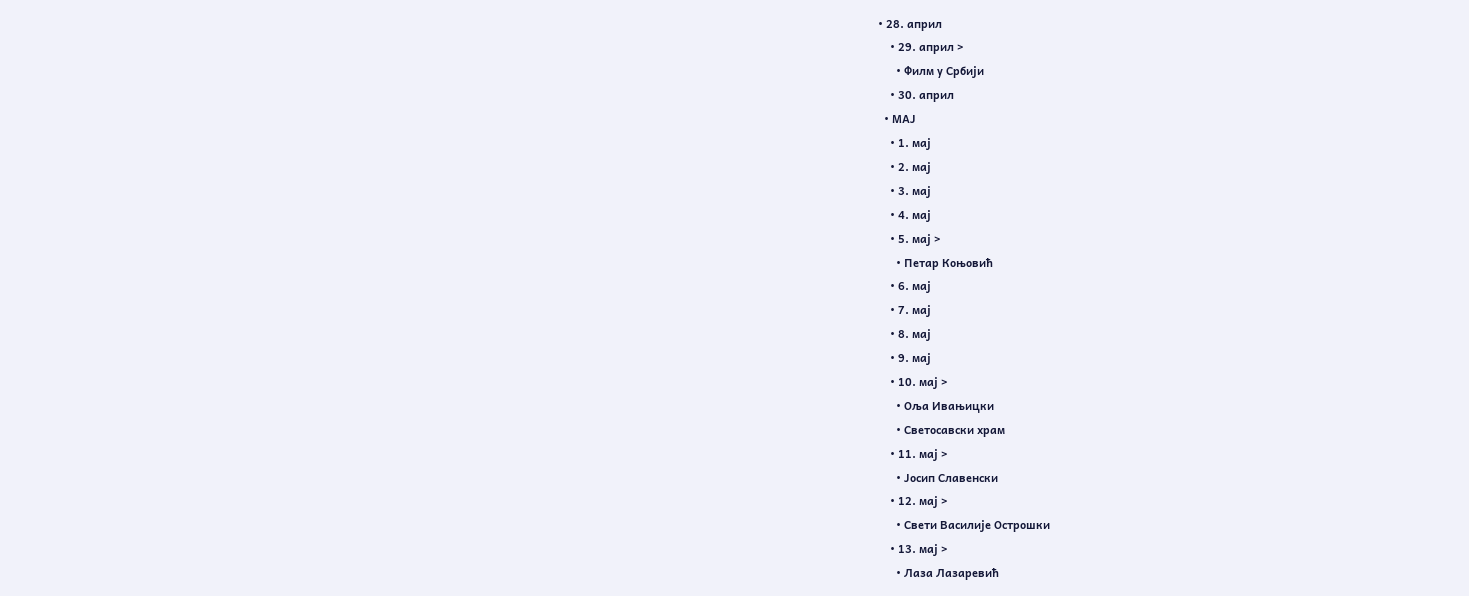• 28. април
    • 29. април >
      • Филм у Србији
    • 30. април
  • МАЈ
    • 1. мaj
    • 2. мaj
    • 3. мaj
    • 4. мaj
    • 5. мaj >
      • Петар Коњовић
    • 6. мaj
    • 7. мaj
    • 8. мaj
    • 9. мaj
    • 10. мaj >
      • Оља Ивањицки
      • Светосавски храм
    • 11. мaj >
      • Јосип Славенски
    • 12. мaj >
      • Свети Василије Острошки
    • 13. мaj >
      • Лаза Лазаревић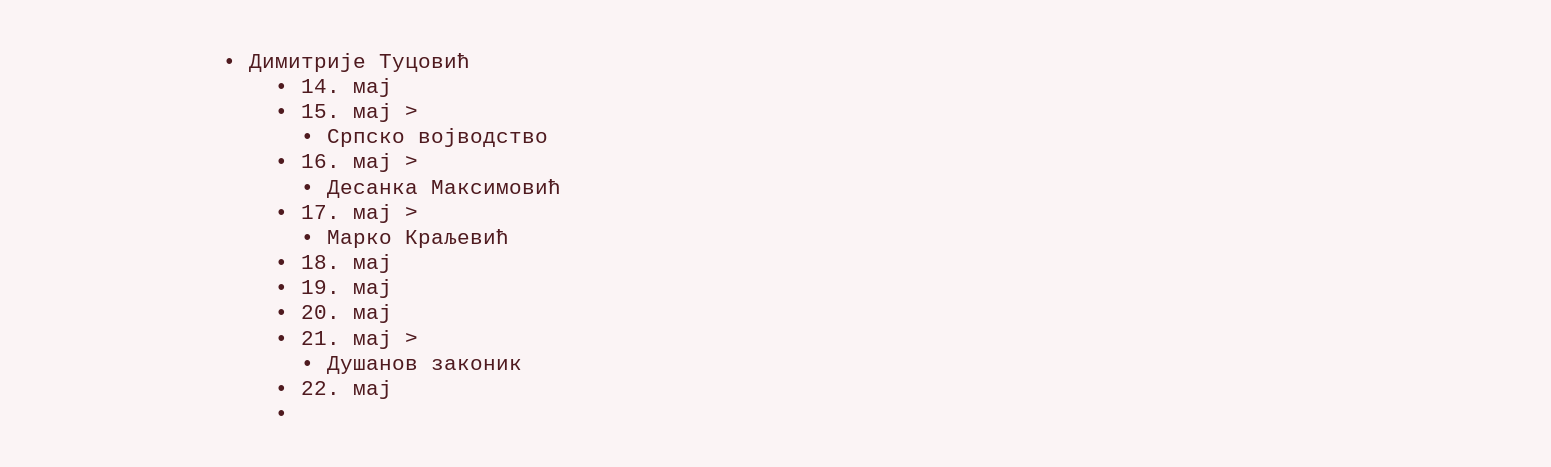• Димитрије Туцовић
    • 14. мaj
    • 15. мaj >
      • Српско војводство
    • 16. мaj >
      • Десанка Максимовић
    • 17. мaj >
      • Марко Краљевић
    • 18. мaj
    • 19. мaj
    • 20. мaj
    • 21. мaj >
      • Душанов законик
    • 22. мaj
    •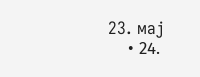23. мaj
    • 24.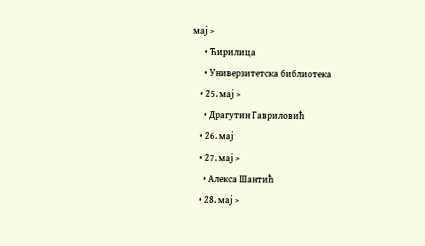мaj >
      • Ћирилица
      • Универзитетска библиотека
    • 25. мaj >
      • Драгутин Гавриловић
    • 26. мaj
    • 27. мaj >
      • Алекса Шантић
    • 28. мaj >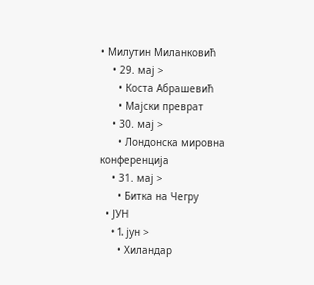• Милутин Миланковић
    • 29. мaj >
      • Коста Абрашевић
      • Мајски преврат
    • 30. мaj >
      • Лондонска мировна конференција
    • 31. мaj >
      • Битка на Чегру
  • ЈУН
    • 1. jун >
      • Хиландар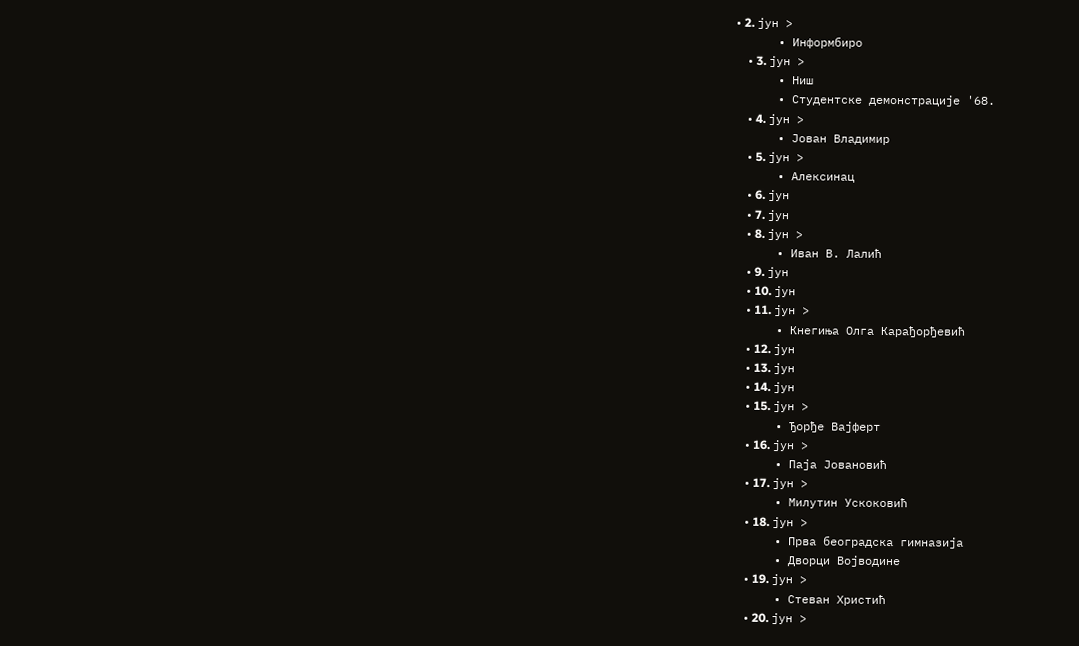• 2. jун >
      • Информбиро
    • 3. jун >
      • Ниш
      • Студентске демонстрације '68.
    • 4. jун >
      • Јован Владимир
    • 5. jун >
      • Алексинац
    • 6. jун
    • 7. jун
    • 8. jун >
      • Иван В. Лалић
    • 9. jун
    • 10. jун
    • 11. jун >
      • Кнегиња Олга Карађорђевић
    • 12. jун
    • 13. jун
    • 14. jун
    • 15. jун >
      • Ђорђе Вајферт
    • 16. jун >
      • Паја Јовановић
    • 17. jун >
      • Милутин Ускоковић
    • 18. jун >
      • Прва београдска гимназија
      • Дворци Војводине
    • 19. jун >
      • Стеван Христић
    • 20. jун >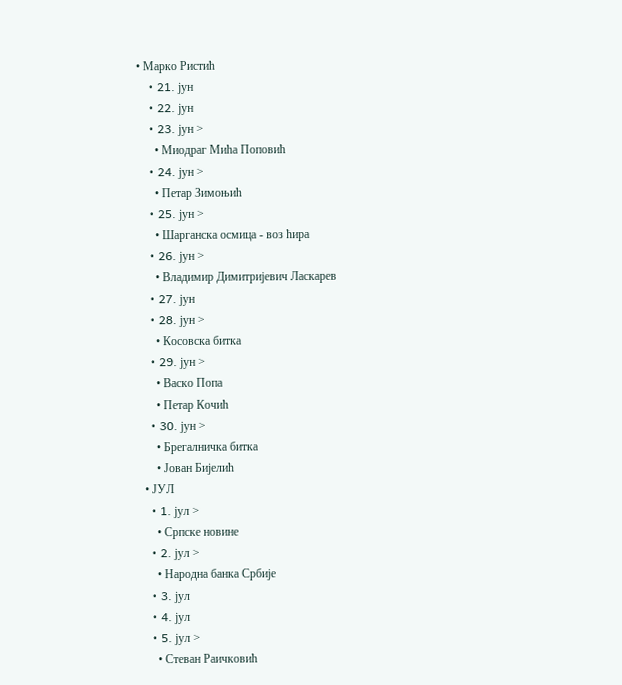• Марко Ристић
    • 21. jун
    • 22. jун
    • 23. jун >
      • Миодраг Мића Поповић
    • 24. jун >
      • Петар Зимоњић
    • 25. jун >
      • Шарганска осмица - воз ћира
    • 26. jун >
      • Владимир Димитријевич Ласкарев
    • 27. jун
    • 28. jун >
      • Косовска битка
    • 29. jун >
      • Васко Попа
      • Петар Кочић
    • 30. jун >
      • Брегалничка битка
      • Јован Бијелић
  • ЈУЛ
    • 1. jул >
      • Српске новине
    • 2. jул >
      • Народна банка Србије
    • 3. jул
    • 4. jул
    • 5. jул >
      • Стеван Раичковић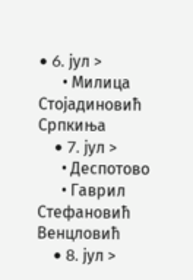• 6. jул >
      • Милица Стојадиновић Српкиња
    • 7. jул >
      • Деспотово
      • Гаврил Стефановић Венцловић
    • 8. jул >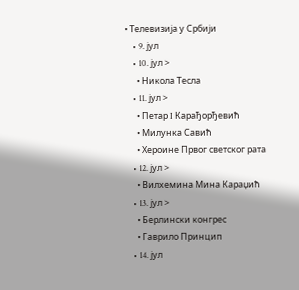• Телевизија у Србији
    • 9. jул
    • 10. jул >
      • Никола Тесла
    • 11. jул >
      • Петар I Карађорђевић
      • Милунка Савић
      • Хероине Првог светског рата
    • 12. jул >
      • Вилхемина Мина Караџић
    • 13. jул >
      • Берлински конгрес
      • Гаврило Принцип
    • 14. jул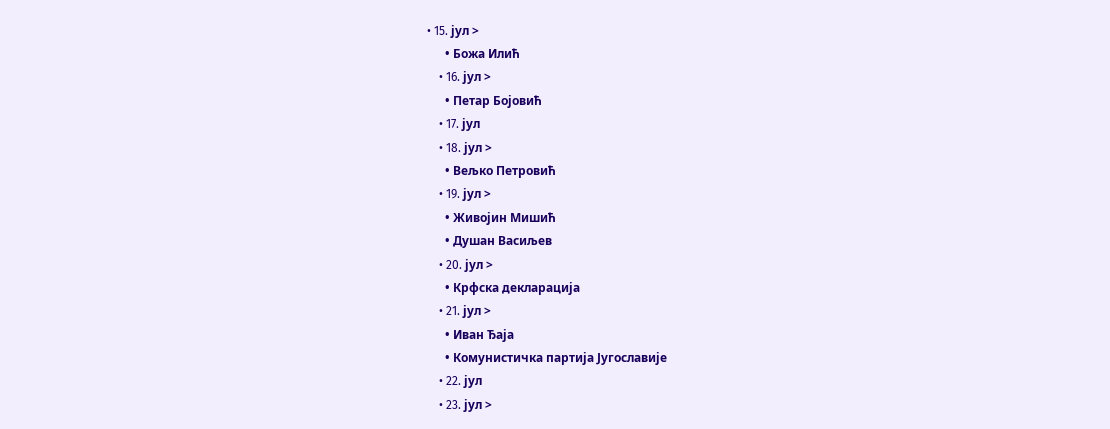• 15. jул >
      • Божа Илић
    • 16. jул >
      • Петар Бојовић
    • 17. jул
    • 18. jул >
      • Вељко Петровић
    • 19. jул >
      • Живојин Мишић
      • Душан Васиљев
    • 20. jул >
      • Крфска декларација
    • 21. jул >
      • Иван Ђаја
      • Комунистичка партија Југославије
    • 22. jул
    • 23. jул >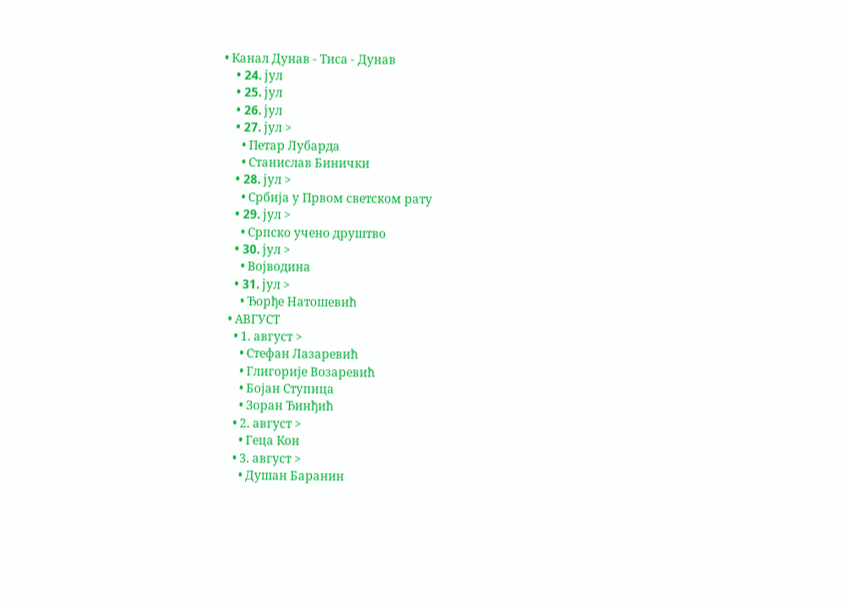• Канал Дунав - Тиса - Дунав
    • 24. jул
    • 25. jул
    • 26. jул
    • 27. jул >
      • Петар Лубарда
      • Станислав Бинички
    • 28. jул >
      • Србија у Првом светском рату
    • 29. jул >
      • Српско учено друштво
    • 30. jул >
      • Војводина
    • 31. jул >
      • Ђорђе Натошевић
  • АВГУСТ
    • 1. август >
      • Стефан Лазаревић
      • Глигорије Возаревић
      • Бојан Ступица
      • Зоран Ђинђић
    • 2. август >
      • Геца Кон
    • 3. август >
      • Душан Баранин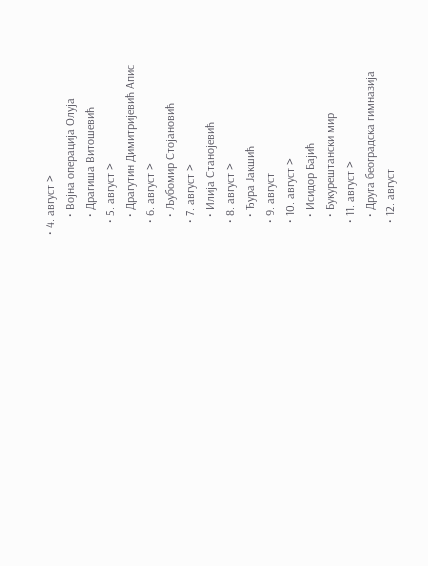• 4. август >
      • Војна операција Олуја
      • Драгиша Витошевић
    • 5. август >
      • Драгутин Димитријевић Апис
    • 6. август >
      • Љубомир Стојановић
    • 7. август >
      • Илија Станојевић
    • 8. август >
      • Ђура Јакшић
    • 9. август
    • 10. август >
      • Исидор Бајић
      • Букурештански мир
    • 11. август >
      • Друга београдска гимназија
    • 12. август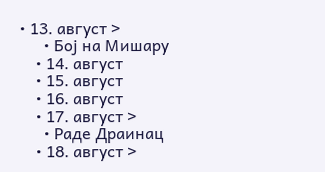• 13. август >
      • Бој на Мишару
    • 14. август
    • 15. август
    • 16. август
    • 17. август >
      • Раде Драинац
    • 18. август >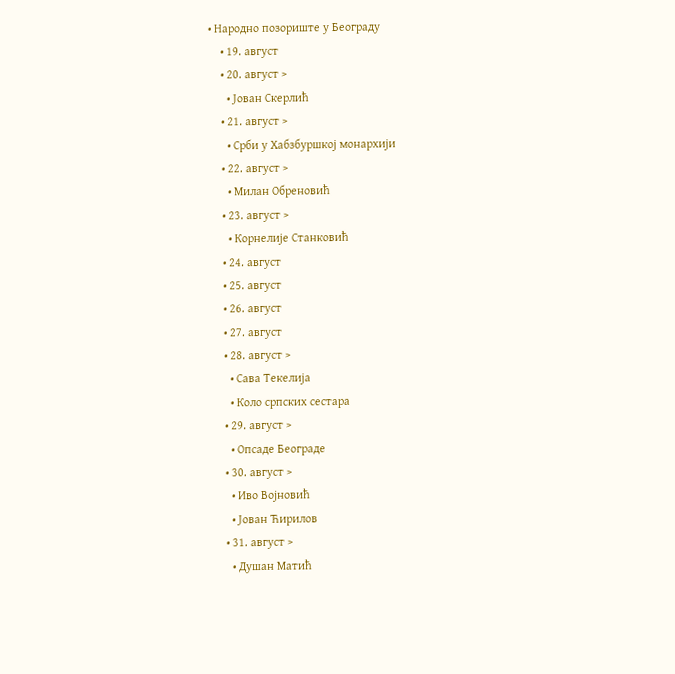• Народно позориште у Београду
    • 19. август
    • 20. август >
      • Јован Скерлић
    • 21. август >
      • Срби у Хабзбуршкој монархији
    • 22. август >
      • Милан Обреновић
    • 23. август >
      • Корнелије Станковић
    • 24. август
    • 25. август
    • 26. август
    • 27. август
    • 28. август >
      • Сава Текелија
      • Коло српских сестара
    • 29. август >
      • Опсаде Београде
    • 30. август >
      • Иво Војновић
      • Јован Ћирилов
    • 31. август >
      • Душан Матић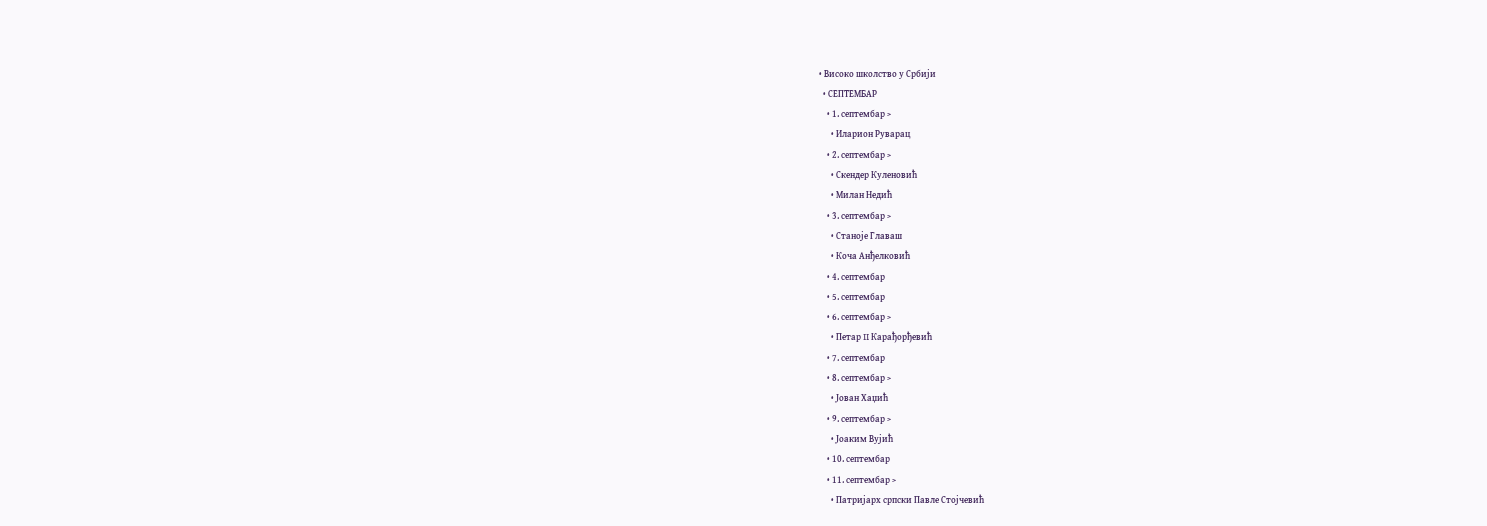• Високо школство у Србији
  • СЕПТЕМБАР
    • 1. септембар >
      • Иларион Руварац
    • 2. септембар >
      • Скендер Куленовић
      • Милан Недић
    • 3. септембар >
      • Станоје Главаш
      • Коча Анђелковић
    • 4. септембар
    • 5. септембар
    • 6. септембар >
      • Петар II Карађорђевић
    • 7. септембар
    • 8. септембар >
      • Јован Хаџић
    • 9. септембар >
      • Јоаким Вујић
    • 10. септембар
    • 11. септембар >
      • Патријарх српски Павле Стојчевић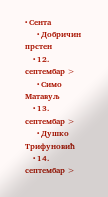• Сента
      • Добричин прстен
    • 12. септембар >
      • Симо Матавуљ
    • 13. септембар >
      • Душко Трифуновић
    • 14. септембар >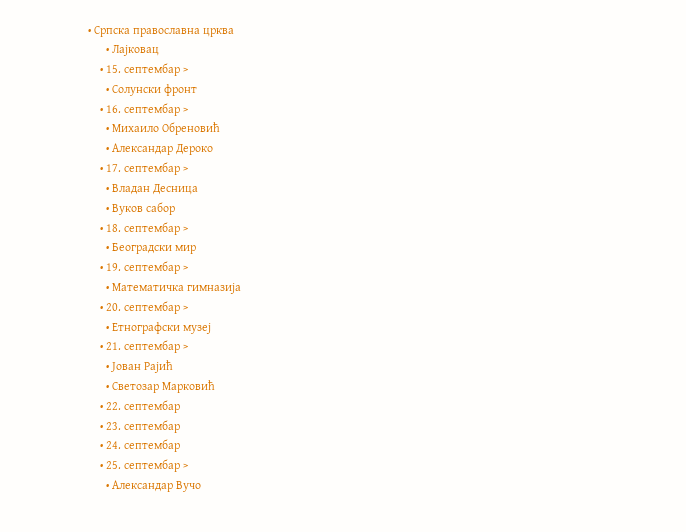• Српска православна црква
      • Лајковац
    • 15. септембар >
      • Солунски фронт
    • 16. септембар >
      • Михаило Обреновић
      • Александар Дероко
    • 17. септембар >
      • Владан Десница
      • Вуков сабор
    • 18. септембар >
      • Београдски мир
    • 19. септембар >
      • Математичка гимназија
    • 20. септембар >
      • Етнографски музеј
    • 21. септембар >
      • Јован Рајић
      • Светозар Марковић
    • 22. септембар
    • 23. септембар
    • 24. септембар
    • 25. септембар >
      • Александар Вучо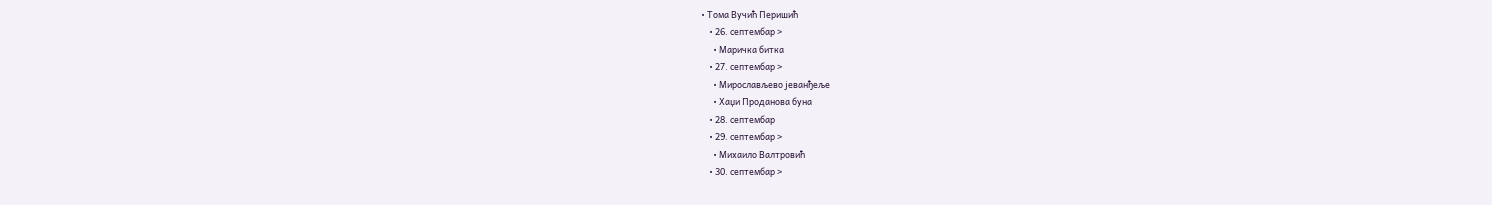• Тома Вучић Перишић
    • 26. септембар >
      • Маричка битка
    • 27. септембар >
      • Мирослављево јеванђеље
      • Хаџи Проданова буна
    • 28. септембар
    • 29. септембар >
      • Михаило Валтровић
    • 30. септембар >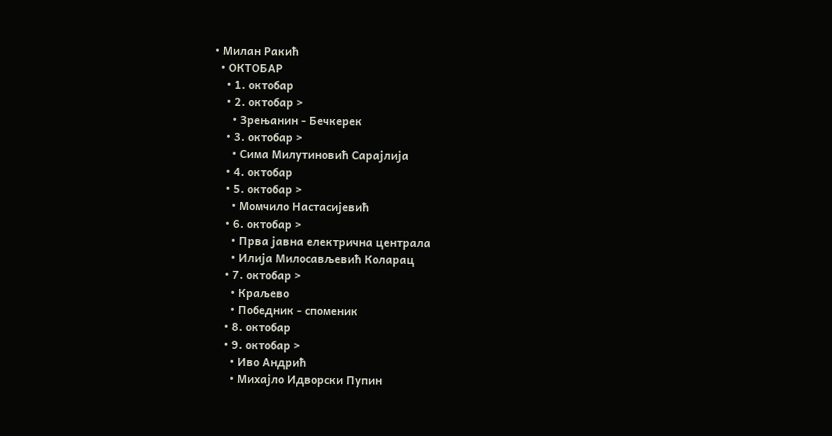• Милан Ракић
  • ОКТОБАР
    • 1. октобар
    • 2. октобар >
      • Зрењанин - Бечкерек
    • 3. октобар >
      • Сима Милутиновић Сарајлија
    • 4. октобар
    • 5. октобар >
      • Момчило Настасијевић
    • 6. октобар >
      • Прва јавна електрична централа
      • Илија Милосављевић Коларац
    • 7. октобар >
      • Краљево
      • Победник - споменик
    • 8. октобар
    • 9. октобар >
      • Ивo Андрић
      • Михајло Идворски Пупин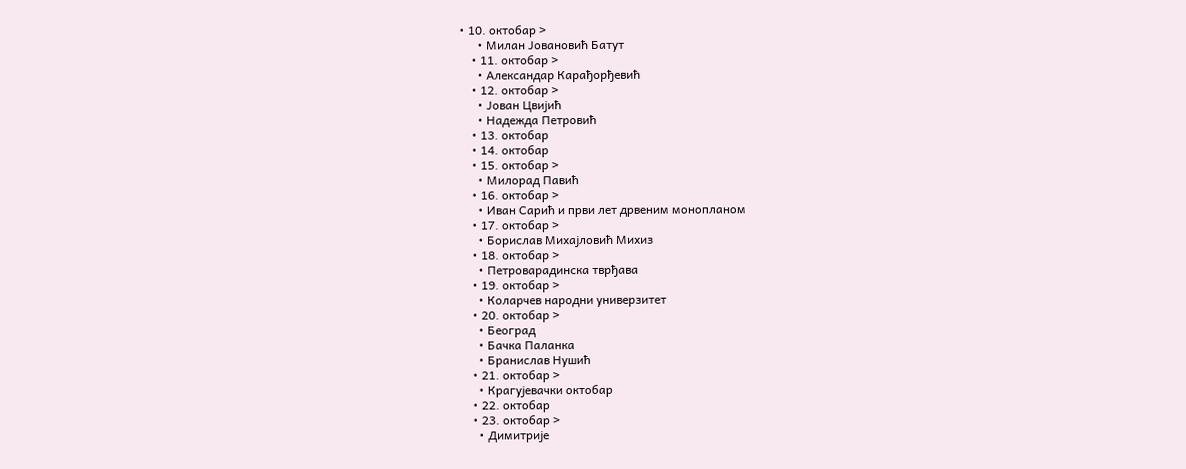• 10. октобар >
      • Милан Јовановић Батут
    • 11. октобар >
      • Александар Карађорђевић
    • 12. октобар >
      • Јован Цвијић
      • Надежда Петровић
    • 13. октобар
    • 14. октобар
    • 15. октобар >
      • Милорад Павић
    • 16. октобар >
      • Иван Сарић и први лет дрвеним монопланом
    • 17. октобар >
      • Борислав Михајловић Михиз
    • 18. октобар >
      • Петроварадинска тврђава
    • 19. октобар >
      • Коларчев народни универзитет
    • 20. октобар >
      • Београд
      • Бачка Паланка
      • Бранислав Нушић
    • 21. октобар >
      • Крагујевачки октобар
    • 22. октобар
    • 23. октобар >
      • Димитрије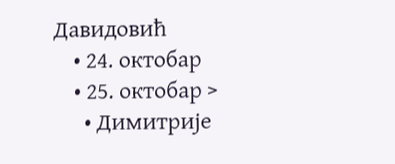Давидовић
    • 24. октобар
    • 25. октобар >
      • Димитрије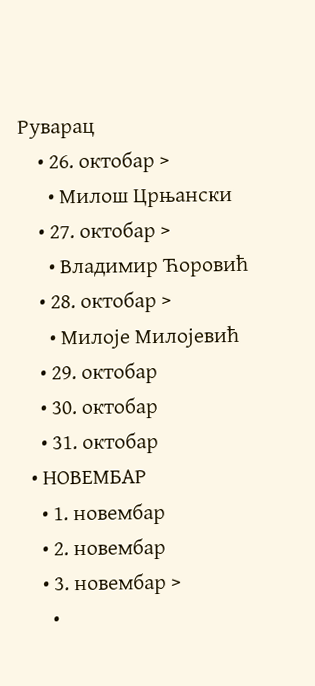Руварац
    • 26. октобар >
      • Милош Црњански
    • 27. октобар >
      • Владимир Ћоровић
    • 28. октобар >
      • Милоје Милојевић
    • 29. октобар
    • 30. октобар
    • 31. октобар
  • НОВЕМБАР
    • 1. новембар
    • 2. новембар
    • 3. новембар >
      •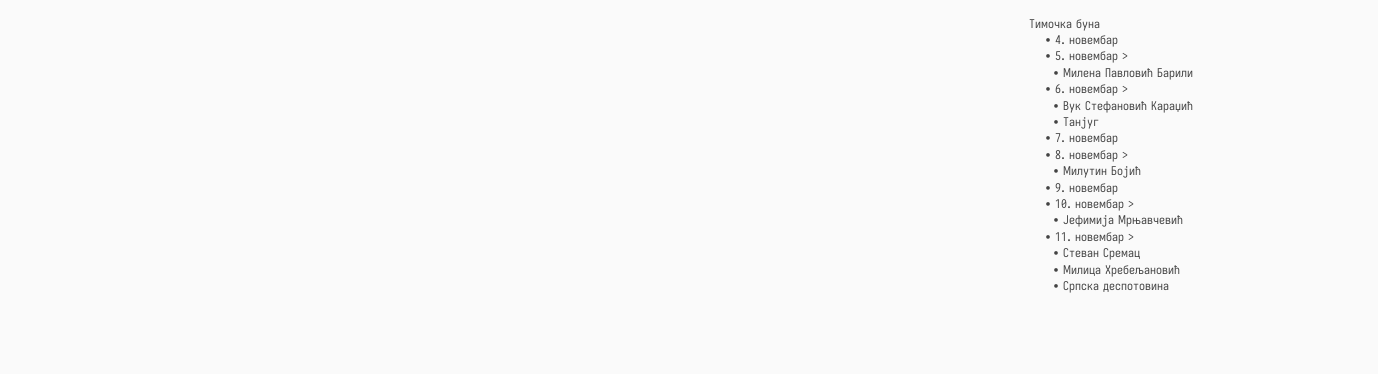Тимочка буна
    • 4. новембар
    • 5. новембар >
      • Милена Павловић Барили
    • 6. новембар >
      • Вук Стефановић Караџић
      • Танјуг
    • 7. новембар
    • 8. новембар >
      • Милутин Бојић
    • 9. новембар
    • 10. новембар >
      • Јефимија Мрњавчевић
    • 11. новембар >
      • Стеван Сремац
      • Милица Хребељановић
      • Српска деспотовина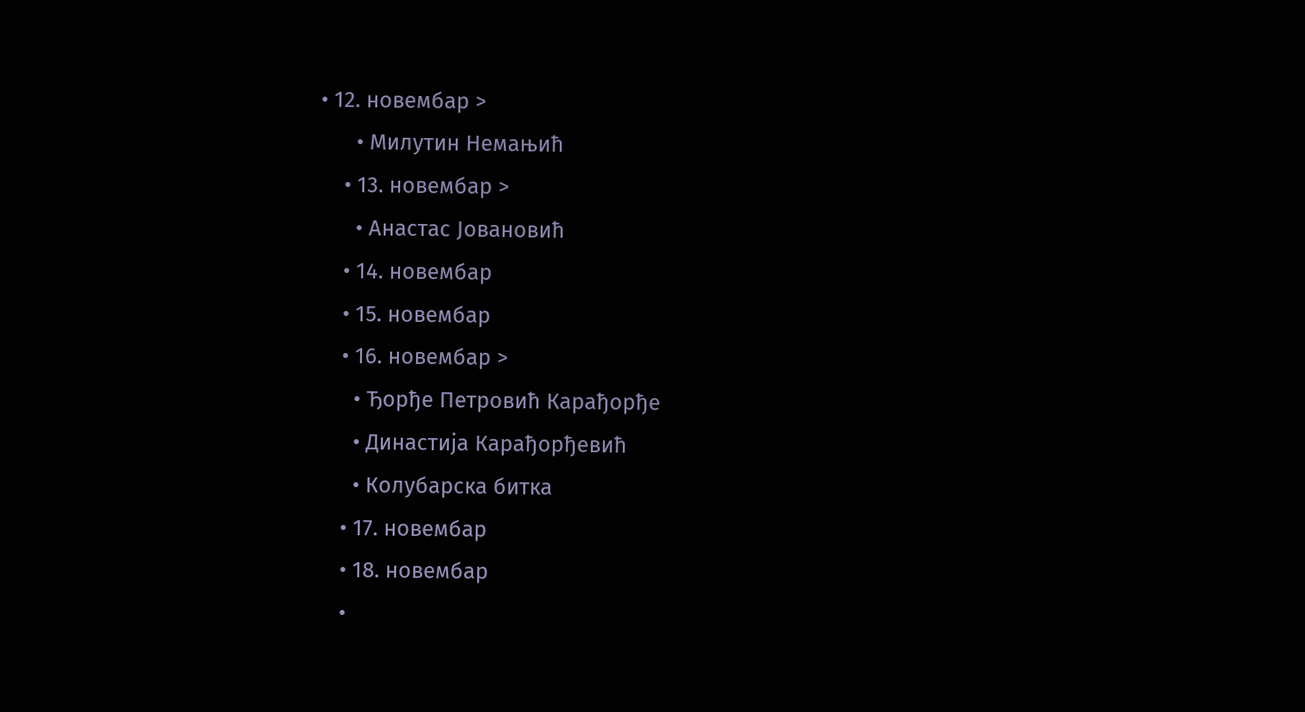• 12. новембар >
      • Милутин Немањић
    • 13. новембар >
      • Анастас Јовановић
    • 14. новембар
    • 15. новембар
    • 16. новембар >
      • Ђорђе Петровић Карађорђе
      • Династија Карађорђевић
      • Колубарска битка
    • 17. новембар
    • 18. новембар
    •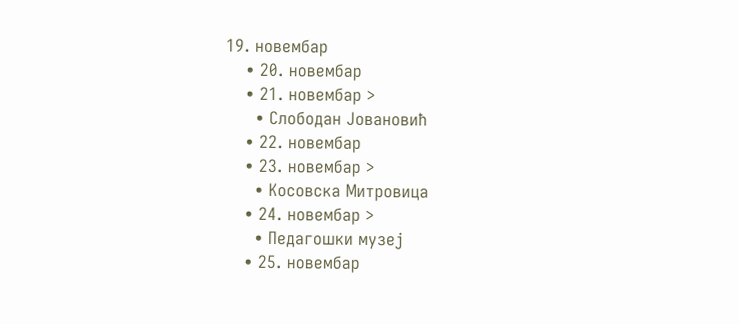19. новембар
    • 20. новембар
    • 21. новембар >
      • Слободан Јовановић
    • 22. новембар
    • 23. новембар >
      • Косовска Митровица
    • 24. новембар >
      • Педагошки музеј
    • 25. новембар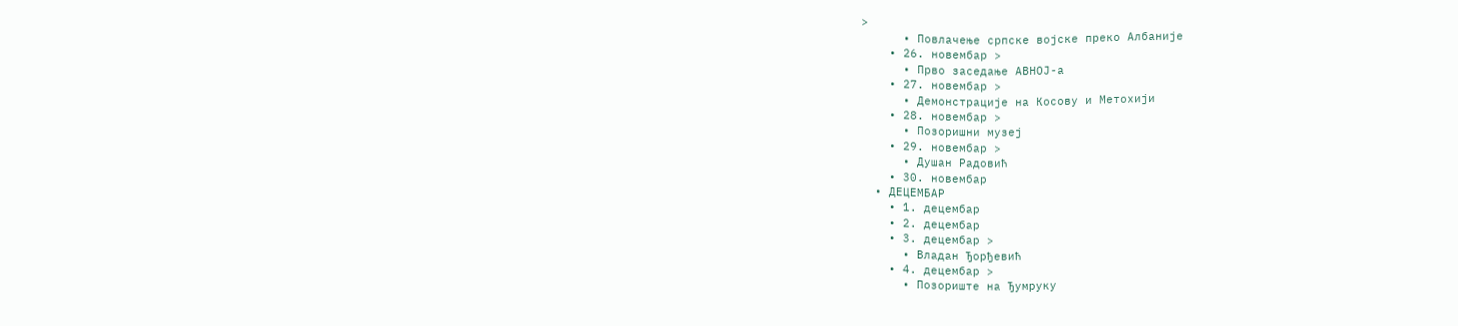>
      • Повлачење српске војске преко Албаније
    • 26. новембар >
      • Прво заседање АВНОЈ-а
    • 27. новембар >
      • Демонстрације на Косову и Метохији
    • 28. новембар >
      • Позоришни музеј
    • 29. новембар >
      • Душан Радовић
    • 30. новембар
  • ДЕЦЕМБАР
    • 1. децембар
    • 2. децембар
    • 3. децембар >
      • Владан Ђорђевић
    • 4. децембар >
      • Позориште на Ђумруку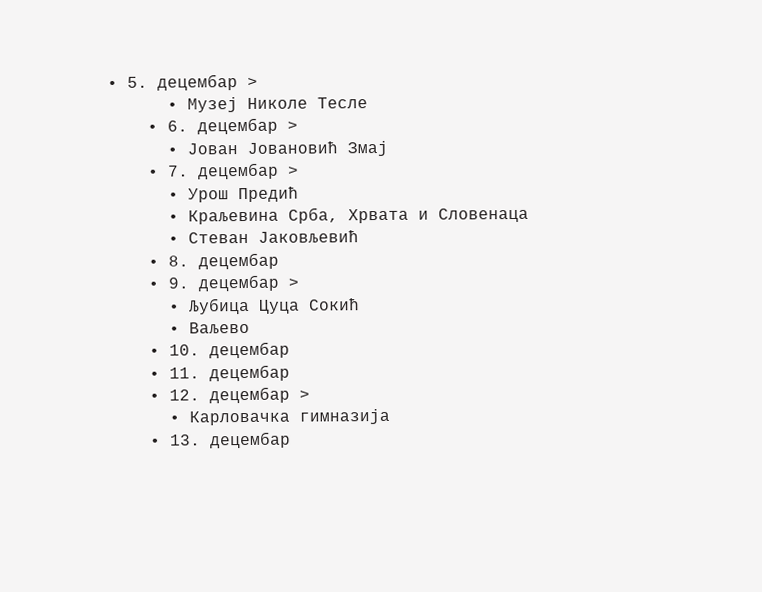• 5. децембар >
      • Музеј Николе Тесле
    • 6. децембар >
      • Јован Јовановић Змај
    • 7. децембар >
      • Урош Предић
      • Краљевина Срба, Хрвата и Словенаца
      • Стеван Јаковљевић
    • 8. децембар
    • 9. децембар >
      • Љубица Цуца Сокић
      • Ваљево
    • 10. децембар
    • 11. децембар
    • 12. децембар >
      • Карловачка гимназија
    • 13. децембар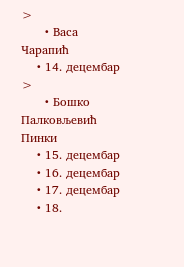>
      • Васа Чарапић
    • 14. децембар >
      • Бошко Палковљевић Пинки
    • 15. децембар
    • 16. децембар
    • 17. децембар
    • 18.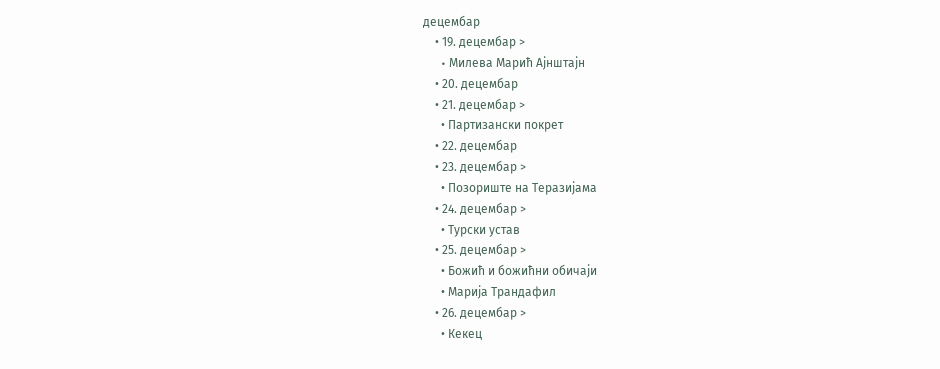децембар
    • 19. децембар >
      • Mилева Марић Ајнштајн
    • 20. децембар
    • 21. децембар >
      • Партизански покрет
    • 22. децембар
    • 23. децембар >
      • Позориште на Теразијама
    • 24. децембар >
      • Турски устав
    • 25. децембар >
      • Божић и божићни обичаји
      • Марија Трандафил
    • 26. децембар >
      • Кекец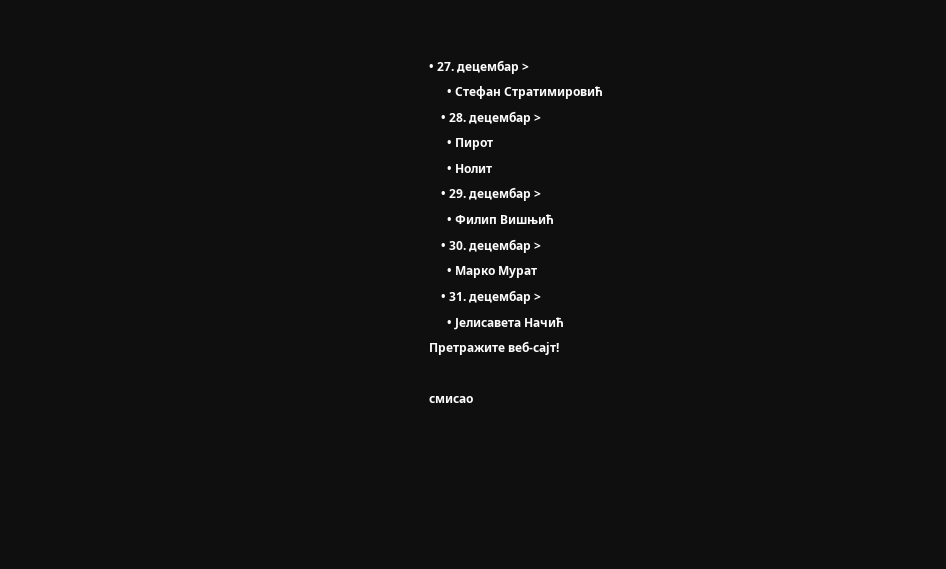• 27. децембар >
      • Стефан Стратимировић
    • 28. децембар >
      • Пирот
      • Нолит
    • 29. децембар >
      • Филип Вишњић
    • 30. децембар >
      • Марко Мурат
    • 31. децембар >
      • Јелисавета Начић
Претражите веб-сајт!

смисао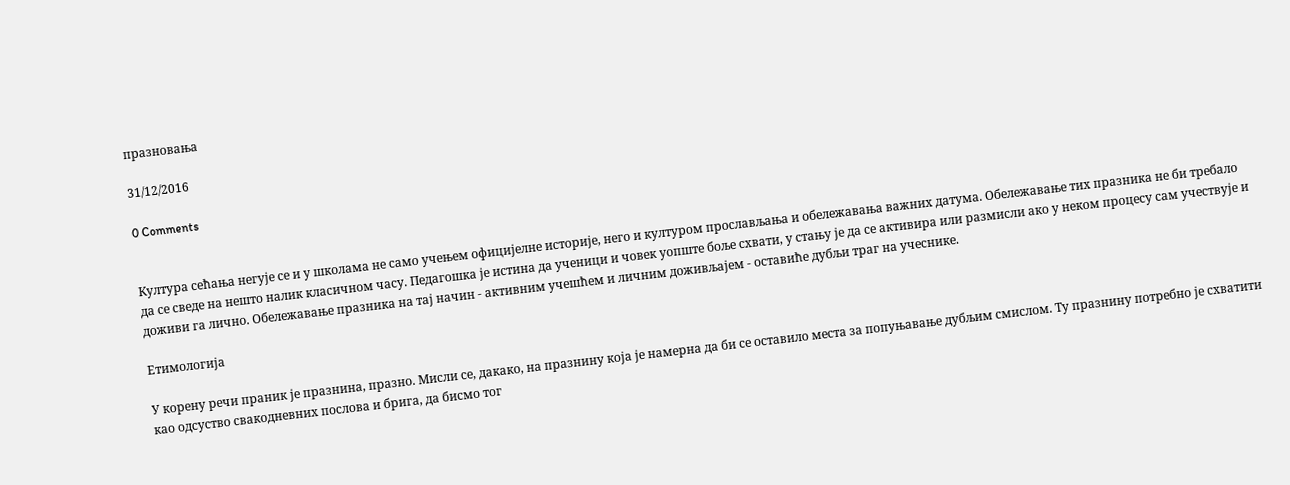празновања

31/12/2016

0 Comments


Култура сећања негује се и у школама не само учењем официјелне историје, него и културом прослављања и обележавања важних датума. Обележавање тих празника не би требало да се сведе на нешто налик класичном часу. Педагошка је истина да ученици и човек уопште боље схвати, у стању је да се активира или размисли ако у неком процесу сам учествује и доживи га лично. Обележавање празника на тај начин - активним учешћем и личним доживљајем - оставиће дубљи траг на учеснике.

Етимологија

У корену речи праник је празнина, празно. Мисли се, дакако, на празнину која је намерна да би се оставило места за попуњавање дубљим смислом. Ту празнину потребно је схватити као одсуство свакодневних послова и брига, да бисмо тог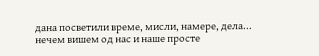дана посветили време, мисли, намере, дела... нечем вишем од нас и наше просте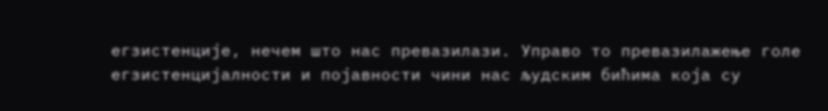егзистенције, нечем што нас превазилази. Управо то превазилажење голе егзистенцијалности и појавности чини нас људским бићима која су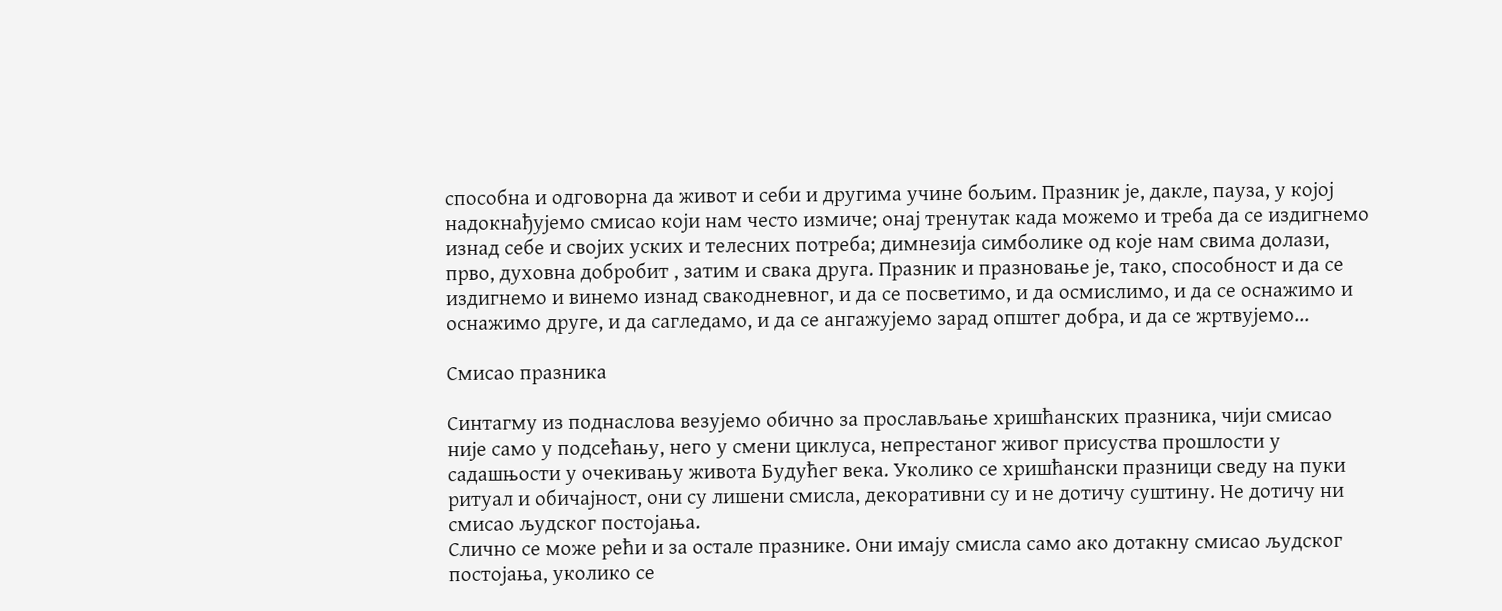способна и одговорна да живот и себи и другима учине бољим. Празник је, дакле, пауза, у којој надокнађујемо смисао који нам често измиче; онај тренутак када можемо и треба да се издигнемо изнад себе и својих уских и телесних потреба; димнезија симболике од које нам свима долази, прво, духовна добробит , затим и свака друга. Празник и празновање је, тако, способност и да се издигнемо и винемо изнад свакодневног, и да се посветимо, и да осмислимо, и да се оснажимо и оснажимо друге, и да сагледамо, и да се ангажујемо зарад општег добра, и да се жртвујемо...

Смисао празника

Синтагму из поднаслова везујемо обично за прослављање хришћанских празника, чији смисао није само у подсећању, него у смени циклуса, непрестаног живог присуства прошлости у садашњости у очекивању живота Будућег века. Уколико се хришћански празници сведу на пуки ритуал и обичајност, они су лишени смисла, декоративни су и не дотичу суштину. Не дотичу ни смисао људског постојања.
Слично се може рећи и за остале празнике. Они имају смисла само ако дотакну смисао људског постојања, уколико се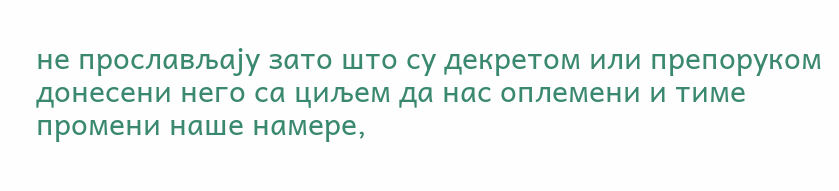не прослављају зато што су декретом или препоруком донесени него са циљем да нас оплемени и тиме промени наше намере,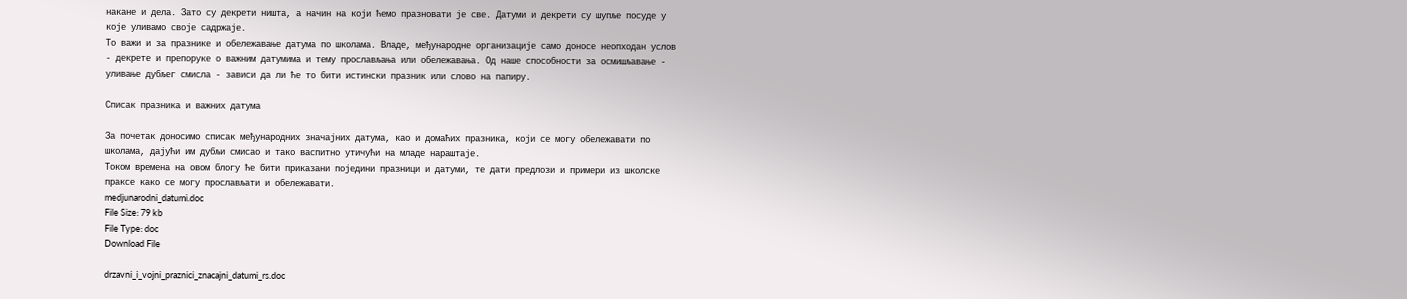накане и дела. Зато су декрети ништа, а начин на који ћемо празновати је све. Датуми и декрети су шупље посуде у које уливамо своје садржаје.
То важи и за празнике и обележавање датума по школама. Владе, међународне организације само доносе неопходан услов - декрете и препоруке о важним датумима и тему прослављања или обележавања. Од наше способности за осмишљавање - уливање дубљег смисла - зависи да ли ће то бити истински празник или слово на папиру.

Списак празника и важних датума

За почетак доносимо списак међународних значајних датума, као и домаћих празника, који се могу обележавати по школама, дајући им дубљи смисао и тако васпитно утичући на младе нараштаје.
Током времена на овом блогу ће бити приказани поједини празници и датуми, те дати предлози и примери из школске праксе како се могу прослављати и обележавати.
medjunarodni_datumi.doc
File Size: 79 kb
File Type: doc
Download File

drzavni_i_vojni_praznici_znacajni_datumi_rs.doc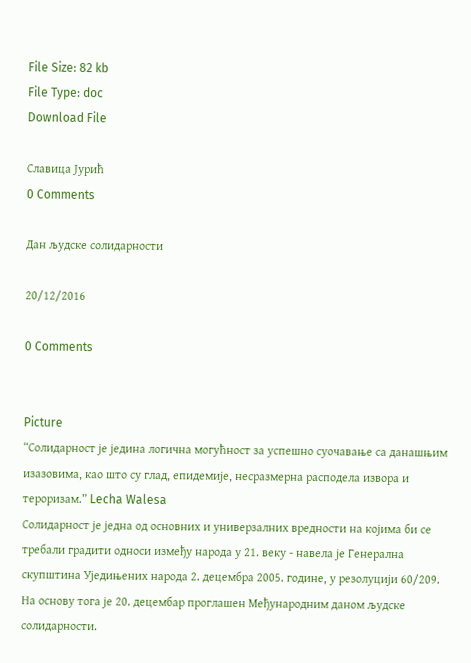File Size: 82 kb
File Type: doc
Download File

Славица Јурић
0 Comments

Дан људске солидарности

20/12/2016

0 Comments


Picture
“Солидарност је једина логична могућност за успешно суочавање са данашњим изазовима, као што су глад, епидемије, несразмерна расподела извора и тероризам.” Lecha Walesa
Солидарност је једна од основних и универзалних вредности на којима би се требали градити односи између народа у 21. веку - навела је Генерална скупштина Уједињених народа 2. децембра 2005. године, у резолуцији 60/209.
На основу тога је 20. децембар проглашен Међународним даном људске солидарности.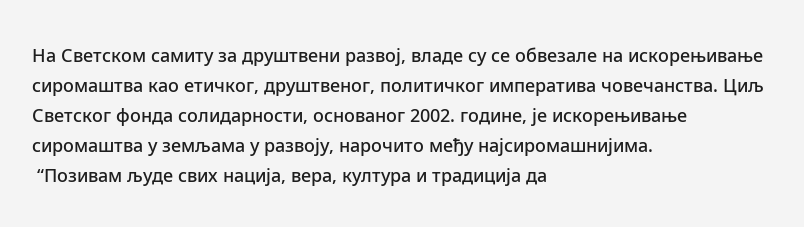На Светском самиту за друштвени развој, владе су се обвезале на искорењивање сиромаштва као етичког, друштвеног, политичког императива човечанства. Циљ Светског фонда солидарности, основаног 2002. године, је искорењивање сиромаштва у земљама у развоју, нарочито међу најсиромашнијима.
 “Позивам људе свих нација, вера, култура и традиција да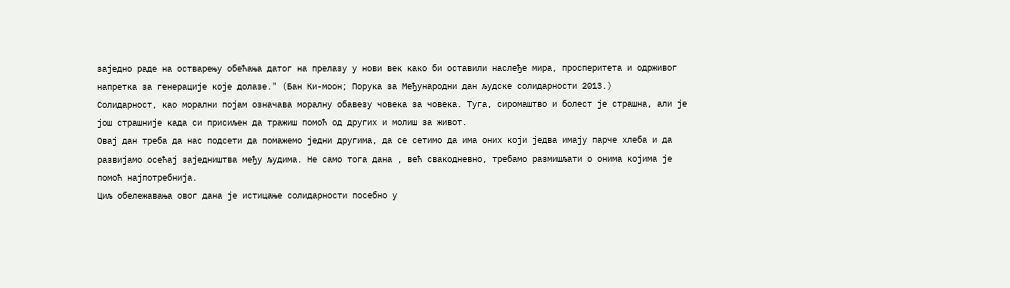заједно раде на остварењу обећања датог на прелазу у нови век како би оставили наслеђе мира, просперитета и одрживог напретка за генерације које долазе." (Бан Ки-моон; Порука за Међународни дан људске солидарности 2013.)
Солидарност, као морални појам означава моралну обавезу човека за човека. Туга, сиромаштво и болест је страшна, али је још страшније када си присиљен да тражиш помоћ од других и молиш за живот.
Овај дан треба да нас подсети да помажемо једни другима, да се сетимо да има оних који једва имају парче хлеба и да развијамо осећај заједништва међу људима. Не само тога дана , већ свакодневно, требамо размишљати о онима којима је помоћ најпотребнија.
Циљ обележавања овог дана је истицање солидарности посебно у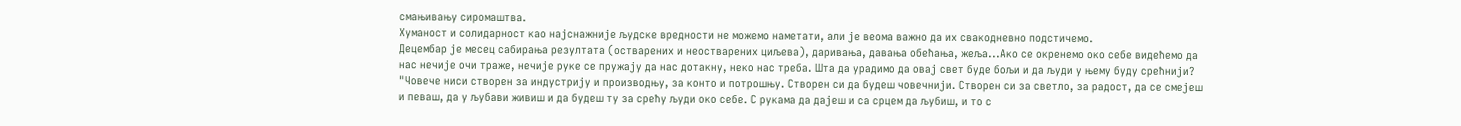смањивању сиромаштва.
Хуманост и солидарност као најснажније људске вредности не можемо наметати, али је веома важно да их свакодневно подстичемо.
Децембар је месец сабирања резултата (остварених и неостварених циљева), даривања, давања обећања, жеља...Ако се окренемо око себе видећемо да нас нечије очи траже, нечије руке се пружају да нас дотакну, неко нас треба. Шта да урадимо да овај свет буде бољи и да људи у њему буду срећнији?
"Човече ниси створен за индустрију и производњу, за конто и потрошњу. Створен си да будеш човечнији. Створен си за светло, за радост, да се смејеш и певаш, да у љубави живиш и да будеш ту за срећу људи око себе. С рукама да дајеш и са срцем да љубиш, и то с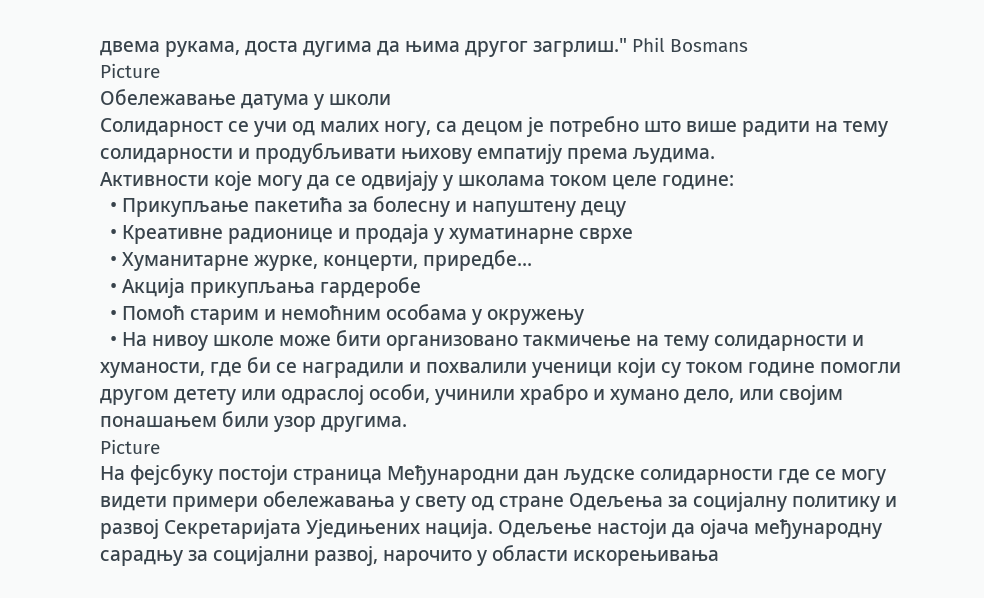двема рукама, доста дугима да њима другог загрлиш." Phil Bosmans
Picture
Обележавање датума у школи
Солидарност се учи од малих ногу, са децом је потребно што више радити на тему солидарности и продубљивати њихову емпатију према људима.
Активности које могу да се одвијају у школама током целе године:
  • Прикупљање пакетића за болесну и напуштену децу
  • Креативне радионице и продаја у хуматинарне сврхе
  • Хуманитарне журке, концерти, приредбе...
  • Акција прикупљања гардеробе
  • Помоћ старим и немоћним особама у окружењу
  • На нивоу школе може бити организовано такмичење на тему солидарности и хуманости, где би се наградили и похвалили ученици који су током године помогли другом детету или одраслој особи, учинили храбро и хумано дело, или својим понашањем били узор другима.
Picture
На фејсбуку постоји страница Међународни дан људске солидарности где се могу видети примери обележавања у свету од стране Одељења за социјалну политику и развој Секретаријата Уједињених нација. Одељење настоји да ојача међународну сарадњу за социјални развој, нарочито у области искорењивања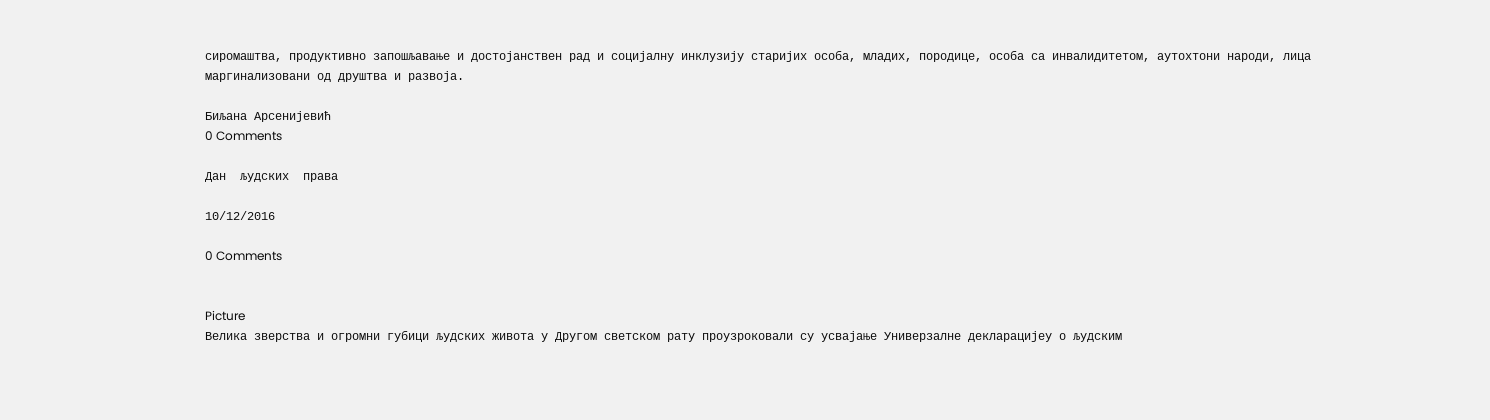сиромаштва, продуктивно запошљавање и достојанствен рад и социјалну инклузију старијих особа, младих, породице, особа са инвалидитетом, аутохтони народи, лица маргинализовани од друштва и развоја.

Биљана Арсенијевић
0 Comments

Дан  људских  права

10/12/2016

0 Comments


Picture
Велика зверства и огромни губици људских живота у Другом светском рату проузроковали су усвајање Универзалнe декларацијeу о људским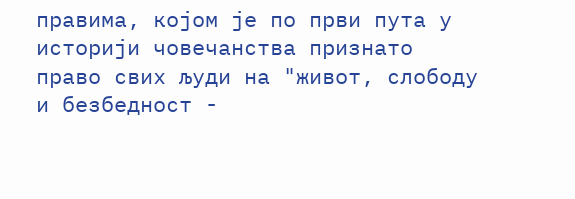правима, којом је по први пута у историји човечанства признато право свих људи на "живот, слободу и безбедност -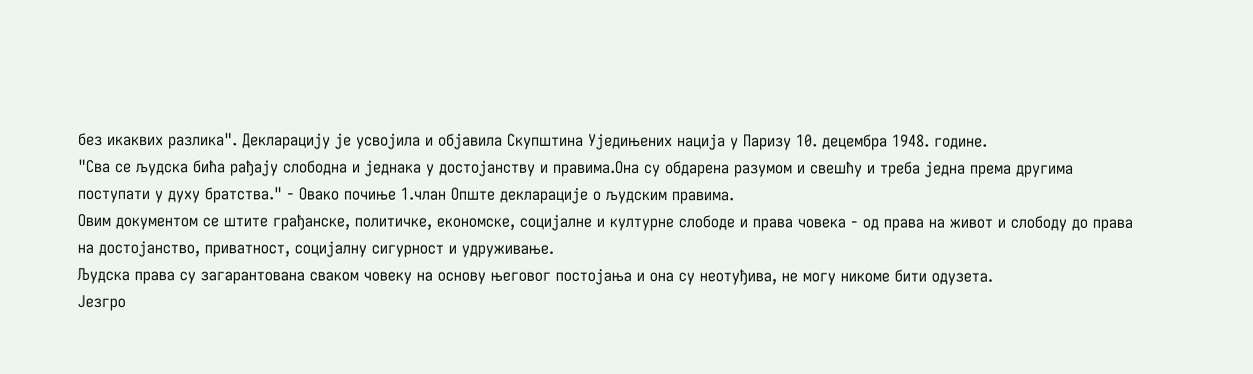без икаквих разлика". Декларацију је усвојила и објавила Скупштина Уједињених нација у Паризу 10. децембра 1948. године.
"Сва се људска бића рађају слободна и једнака у достојанству и правима.Она су обдарена разумом и свешћу и треба једна према другима поступати у духу братства." - Овако почиње 1.члан Опште декларације о људским правима.
Овим документом се штите грађанске, политичке, економске, социјалне и културне слободе и права човека - од права на живот и слободу до права на достојанство, приватност, социјалну сигурност и удруживање.
Људска права су зaгарантована сваком човеку на основу његовог постојања и она су неотуђива, не могу никоме бити одузета.
Језгро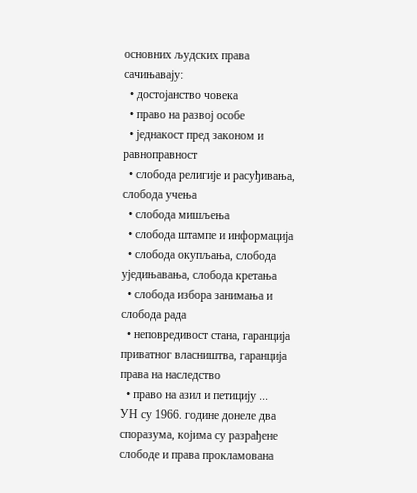основних људских права сачињавају:
  • достојанство човека
  • право на развој особе
  • једнакост пред законом и равноправност
  • слобода религије и расуђивања, слобода учења
  • слобода мишљења
  • слобода штампе и информација
  • слобода окупљања, слобода уједињавања, слобода кретања
  • слобода избора занимања и слобода рада
  • неповредивост стана, гаранција приватног власништва, гаранција права на наследство
  • право на азил и петицију ...
УН су 1966. године донеле два споразума, којима су разрађене слободе и права прокламована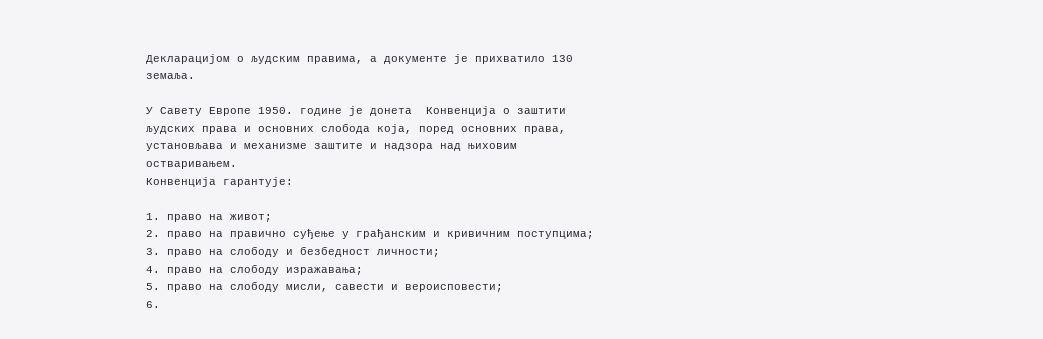Декларацијом о људским правима, а документе је прихватило 130 земаља.

У Савету Европе 1950. године је донета  Конвенција о заштити људских права и основних слобода која, поред основних права, установљава и механизме заштите и надзора над њиховим остваривањем.
Конвенција гарантује:

1. право на живот;
2. право на правично суђење у грађанским и кривичним поступцима;
3. право на слободу и безбедност личности;
4. право на слободу изражавања;
5. право на слободу мисли, савести и вероисповести;
6.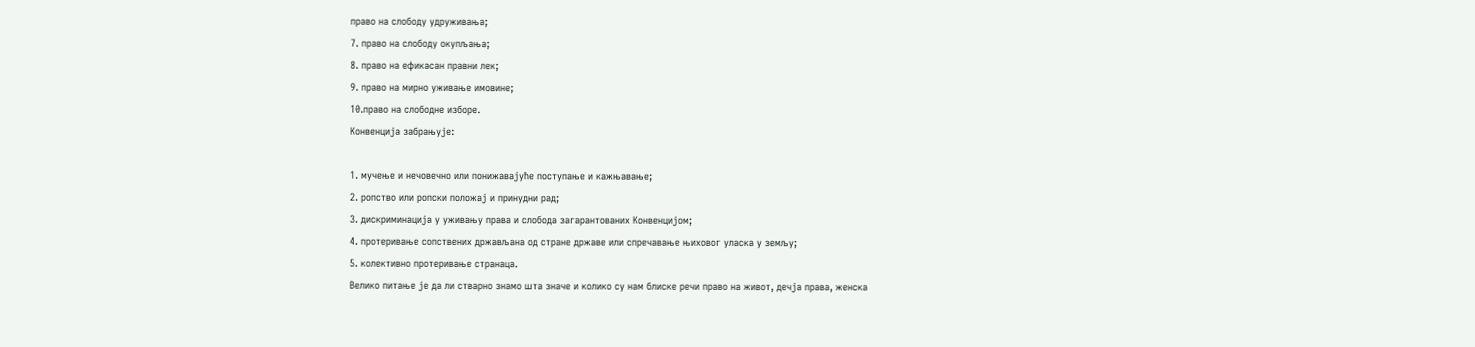право на слободу удруживања;
7. право на слободу окупљања;
8. право на ефикасан правни лек;
9. право на мирно уживање имовине;
10.право на слободне изборе.
Конвенција забрањује:

1. мучење и нечовечно или понижавајуће поступање и кажњавање;
2. ропство или ропски положај и принудни рад;
3. дискриминација у уживању права и слобода загарантованих Конвенцијом;
4. протеривање сопствених држављана од стране државе или спречавање њиховог уласка у земљу;
5. колективно протеривање странаца.
Велико питање је да ли стварно знамо шта значе и колико су нам блиске речи право на живот, дечја права, женска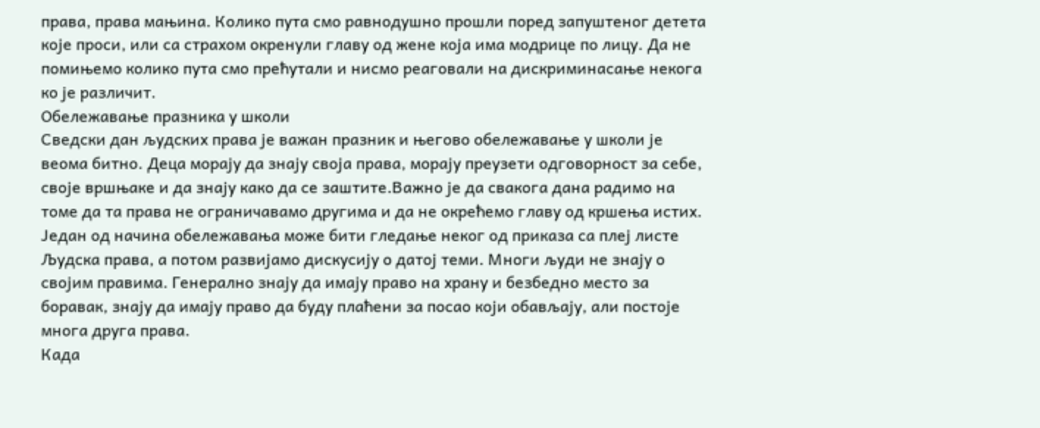права, права мањина. Колико пута смо равнодушно прошли поред запуштеног детета које проси, или са страхом окренули главу од жене која има модрице по лицу. Да не помињемо колико пута смо прећутали и нисмо реаговали на дискриминасање некога ко је различит.
Обележавање празника у школи
Сведски дан људских права је важан празник и његово обележавање у школи је веома битно. Деца морају да знају своја права, морају преузети одговорност за себе, своје вршњаке и да знају како да се заштите.Важно је да свакога дана радимо на томе да та права не ограничавамо другима и да не окрећемо главу од кршења истих.
Један од начина обележавања може бити гледање неког од приказа са плеј листе Људска права, а потом развијамо дискусију о датој теми. Многи људи не знају о својим правима. Генерално знају да имају право на храну и безбедно место за боравак, знају да имају право да буду плаћени за посао који обављају, али постоје многа друга права.
Када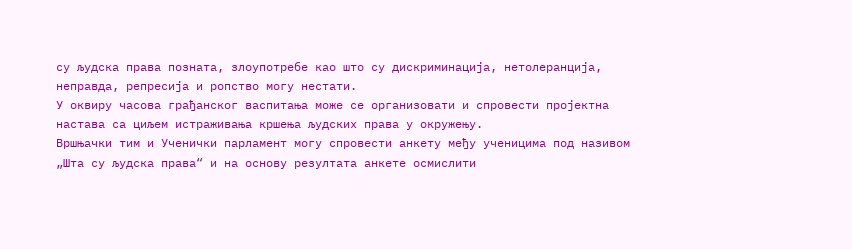су људска права позната, злоупотребе као што су дискриминација, нетолеранција, неправда, репресија и ропство могу нестати.
У оквиру часова грађанског васпитања може се организовати и спровести пројектна настава са циљем истраживања кршења људских права у окружењу.
Вршњачки тим и Ученички парламент могу спровести анкету међу ученицима под називом „Шта су људска права“ и на основу резултата анкете осмислити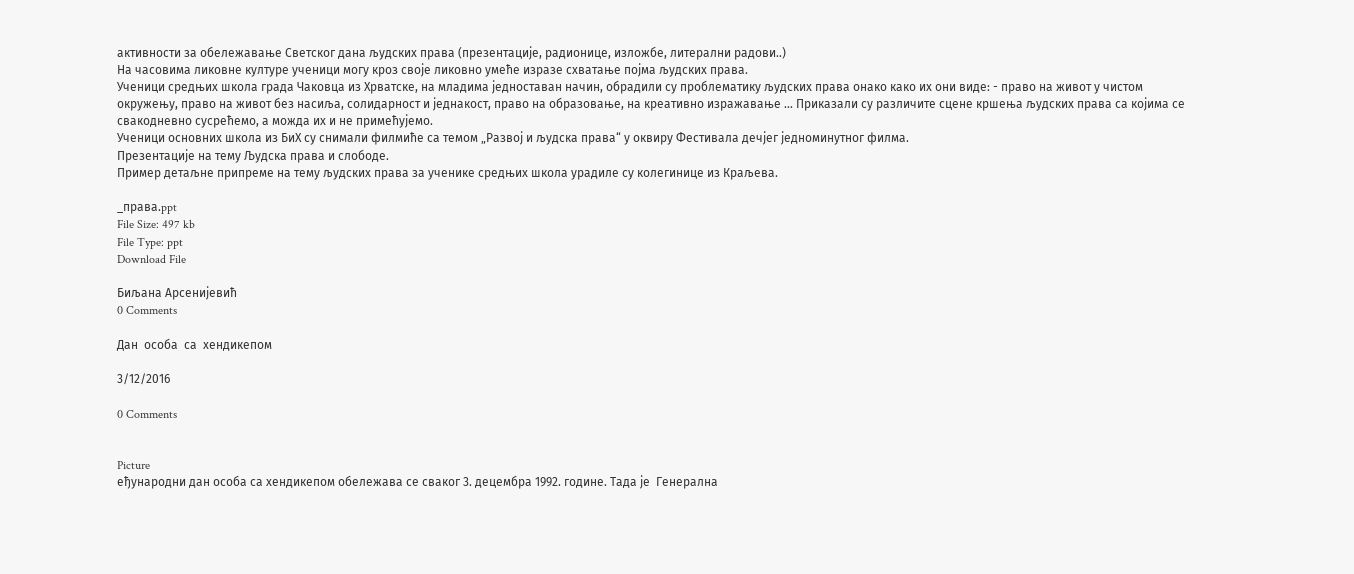активности за обележавање Светског дана људских права (презентације, радионице, изложбе, литерални радови..)
На часовима ликовне културе ученици могу кроз своје ликовно умеће изразе схватање појма људских права.
Ученици средњих школа града Чаковца из Хрватске, на младима једноставан начин, обрадили су проблематику људских права онако како их они виде: - право на живот у чистом окружењу, право на живот без насиља, солидарност и једнакост, право на образовање, на креативно изражавање ... Приказали су различите сцене кршења људских права са којима се свакодневно сусрећемо, а можда их и не примећујемо.
Ученици основних школа из БиХ су снимали филмиће са темом „Развој и људска права“ у оквиру Фестивала дечјег једноминутног филма.
Презентације на тему Људска права и слободе.
Пример детаљне припреме на тему људских права за ученике средњих школа урадиле су колегинице из Краљева.

_права.ppt
File Size: 497 kb
File Type: ppt
Download File

Биљана Арсенијевић
0 Comments

Дан  особа  са  хендикепом

3/12/2016

0 Comments


Picture
еђународни дан особа са хендикепом обележава се сваког 3. децембра 1992. године. Тада је  Генерална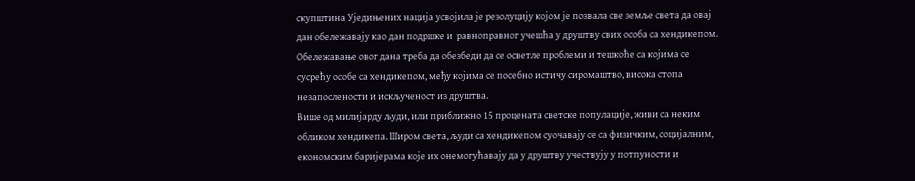скупштина Уједињених нација усвојила је резолуцију којом је позвала све земље света да овај дан обележавају као дан подршке и  равноправног учешћа у друштву свих особа са хендикепом. Обележавање овог дана треба да обезбеди да се осветле проблеми и тешкоће са којима се сусрећу особе са хендикепом, међу којима се посебно истичу сиромаштво, висока стопа незапослености и искљученост из друштва.
Више од милијарду људи, или приближно 15 процената светске популације, живи са неким обликом хендикепа. Широм света, људи са хендикепом суочавају се са физичким, социјалним, економским баријерама које их онемогућавају да у друштву учествују у потпуности и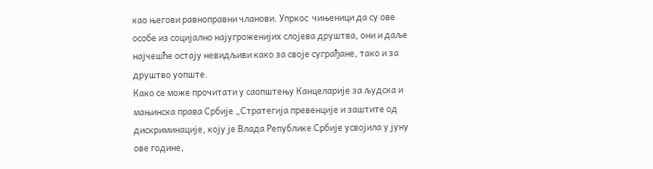као његови равноправни чланови. Упркос  чињеници да су ове особе из социјално најугроженијих слојева друштва, они и даље најчешће остају невидљиви како за своје суграђане, тако и за друштво уопште.
Како се може прочитати у саопштењу Канцеларије за људска и мањинска права Србије „Стратегија превенције и заштите од дискриминације, коју је Влада Републике Србије усвојила у јуну ове године,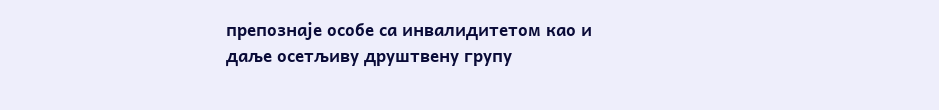препознаје особе са инвалидитетом као и даље осетљиву друштвену групу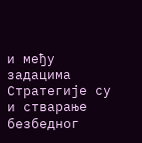и међу задацима Стратегије су и стварање безбедног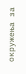окружења за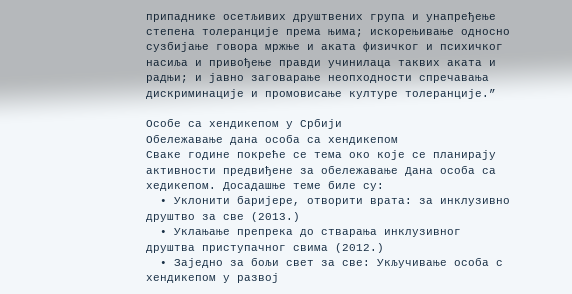припаднике осетљивих друштвених група и унапређење степена толеранције према њима; искорењивање односно сузбијање говора мржње и аката физичког и психичког насиља и привођење правди учинилаца таквих аката и радњи; и јавно заговарање неопходности спречавања дискриминације и промовисање културе толеранције.”

Особе са хендикепом у Србији
Обележавање дана особа са хендикепом
Сваке године покреће се тема око које се планирају активности предвиђене за обележавање Дана особа са хедикепом. Досадашње теме биле су:
  • Уклонити баријере, отворити врата: за инклузивно друштво за све (2013.)
  • Уклањање препрека до стварања инклузивног друштва приступачног свима (2012.)
  • Заједно за бољи свет за све: Укључивање особа с хендикепом у развој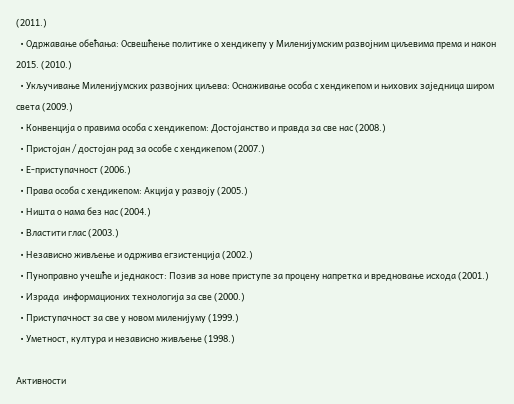(2011.)
  • Одржавање обећања: Освешћење политике о хендикепу у Миленијумским развојним циљевима према и након 2015. (2010.)
  • Укључивање Миленијумских развојних циљева: Оснаживање особа с хендикепом и њихових заједница широм света (2009.)
  • Конвенција о правима особа с хендикепом: Достојанство и правда за све нас (2008.)
  • Пристојан / достојан рад за особе с хендикепом (2007.)
  • Е-приступачност (2006.)
  • Права особа с хендикепом: Акција у развоју (2005.)
  • Ништа о нама без нас (2004.)
  • Властити глас (2003.)
  • Независно живљење и одржива егзистенција (2002.)
  • Пуноправно учешће и једнакост: Позив за нове приступе за процену напретка и вредновање исхода (2001.)
  • Израда  информационих технологија за све (2000.)
  • Приступачност за све у новом миленијуму (1999.)
  • Уметност, култура и независно живљење (1998.)

Активности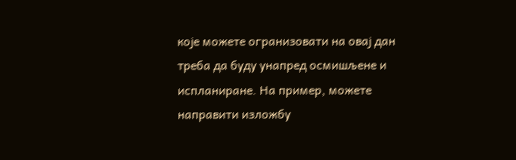које можете огранизовати на овај дан треба да буду унапред осмишљене и испланиране. На пример, можете направити изложбу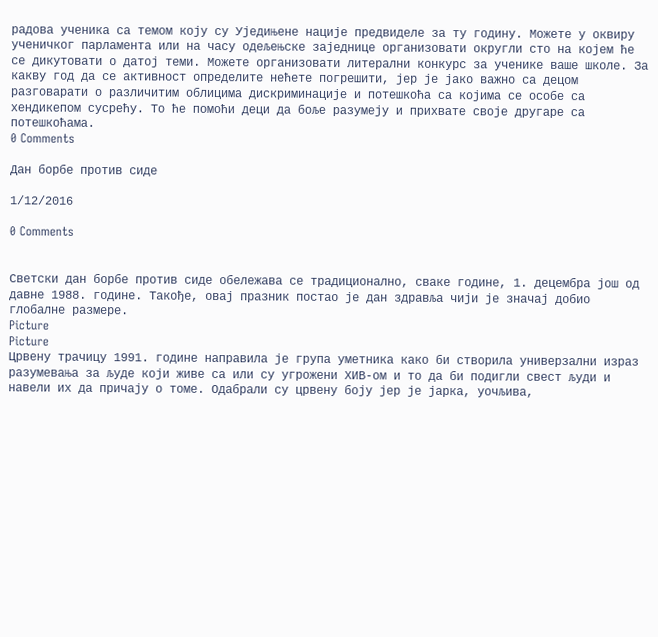радова ученика са темом коју су Уједињене нације предвиделе за ту годину. Можете у оквиру ученичког парламента или на часу одељењске заједнице организовати округли сто на којем ће се дикутовати о датој теми. Можете организовати литерални конкурс за ученике ваше школе. За какву год да се активност определите нећете погрешити, јер је јако важно са децом разговарати о различитим облицима дискриминације и потешкоћа са којима се особе са хендикепом сусрећу. То ће помоћи деци да боље разумеју и прихвате своје другаре са потешкоћама.
0 Comments

Дан борбе против сиде

1/12/2016

0 Comments


Светски дан борбе против сиде обележава се традиционално, сваке године, 1. децембра још од давне 1988. године. Такође, овај празник постао је дан здравља чији је значај добио глобалне размере.
Picture
Picture
Црвену трачицу 1991. године направила је група уметника како би створила универзални израз разумевања за људе који живе са или су угрожени ХИВ-ом и то да би подигли свест људи и навели их да причају о томе. Одабрали су црвену боју јер је јарка, уочљива,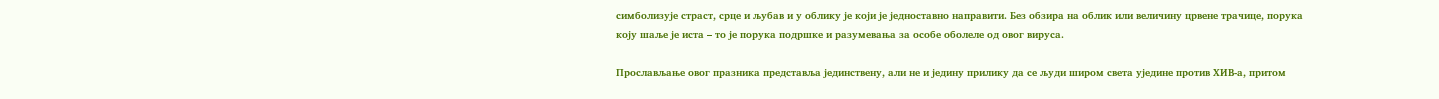симболизује страст, срце и љубав и у облику је који је једноставно направити. Без обзира на облик или величину црвене трачице, порука коју шаље је иста – то је порука подршке и разумевања за особе оболеле од овог вируса.

Прослављање овог празника представља јединствену, али не и једину прилику да се људи широм света уједине против ХИВ-а, притом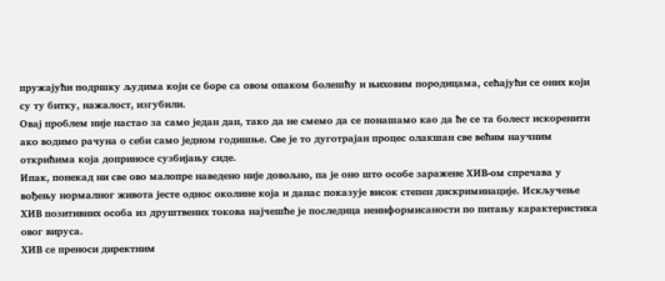пружајући подршку људима који се боре са овом опаком болешћу и њиховим породицама, сећајући се оних који су ту битку, нажалост, изгубили.
Овај проблем није настао за само један дан, тако да не смемо да се понашамо као да ће се та болест искоренити ако водимо рачуна о себи само једном годишње. Све је то дуготрајан процес олакшан све већим научним открићима која доприносе сузбијању сиде.
Ипак, понекад ни све ово малопре наведено није довољно, па је оно што особе заражене ХИВ-ом спречава у вођењу нормалног живота јесте однос околине која и данас показује висок степен дискриминације. Искључење ХИВ позитивних особа из друштвених токова најчешће је последица неинформисаности по питању карактеристика овог вируса.
ХИВ се преноси директним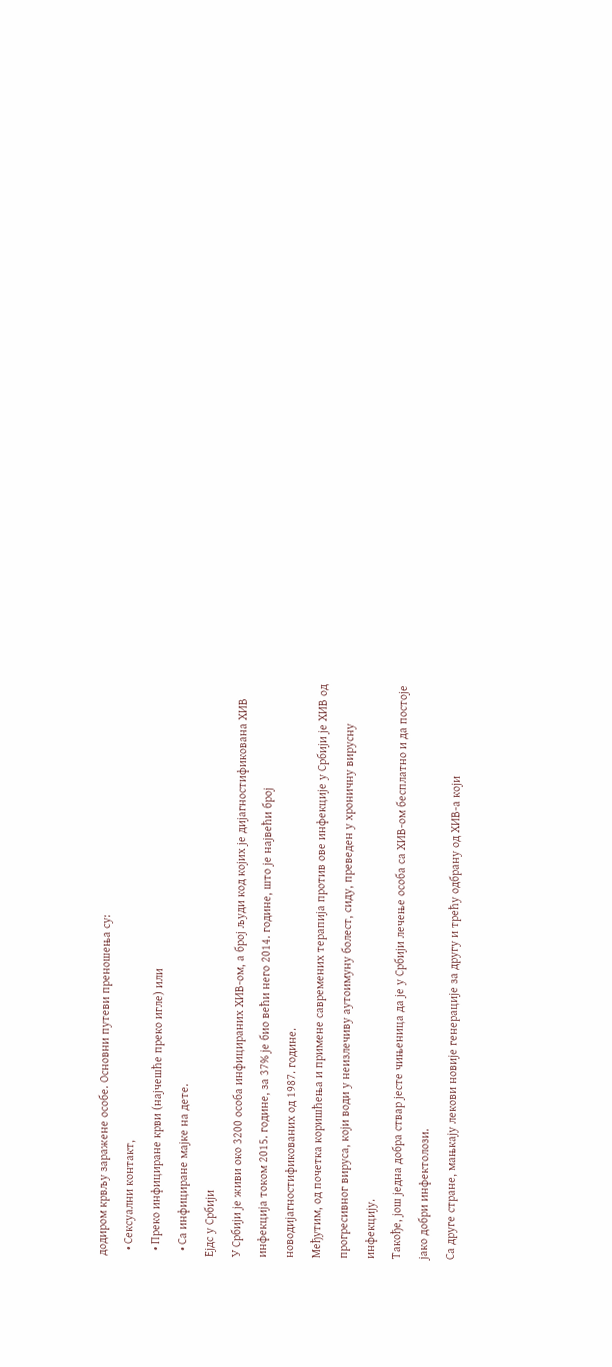додиром крвљу заражене особе. Основни путеви преношења су:
  • Сексуални контакт,
  • Преко инфициране крви (најчешће преко игле) или
  • Са инфициране мајке на дете.
Ејдс у Србији
У Србији је живи око 3200 особа инфицираних ХИВ-ом, а број људи код којих је дијагностификована ХИВ инфекција током 2015. године, за 37% је био већи него 2014. године, што је највећи број новодијагностификованих од 1987. године.
Међутим, од почетка коришћења и примене савремених терапија против ове инфекције у Србији је ХИВ од прогресивног вируса, који води у неизлечиву аутоимуну болест, сиду, преведен у хроничну вирусну инфекцију.
Такође, још једна добра ствар јесте чињеница да је у Србији лечење особа са ХИВ-ом бесплатно и да постоје јако добри инфектолози.
Са друге стране, мањкају лекови новије генерације за другу и трећу одбрану од ХИВ-а који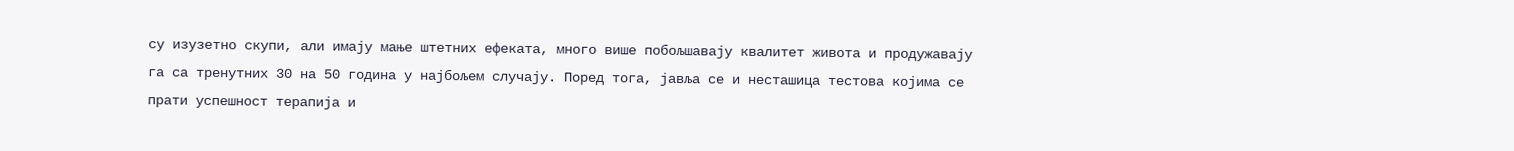су изузетно скупи, али имају мање штетних ефеката, много више побољшавају квалитет живота и продужавају га са тренутних 30 на 50 година у најбољем случају. Поред тога, јавља се и несташица тестова којима се прати успешност терапија и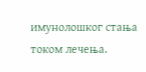имунолошког стања током лечења.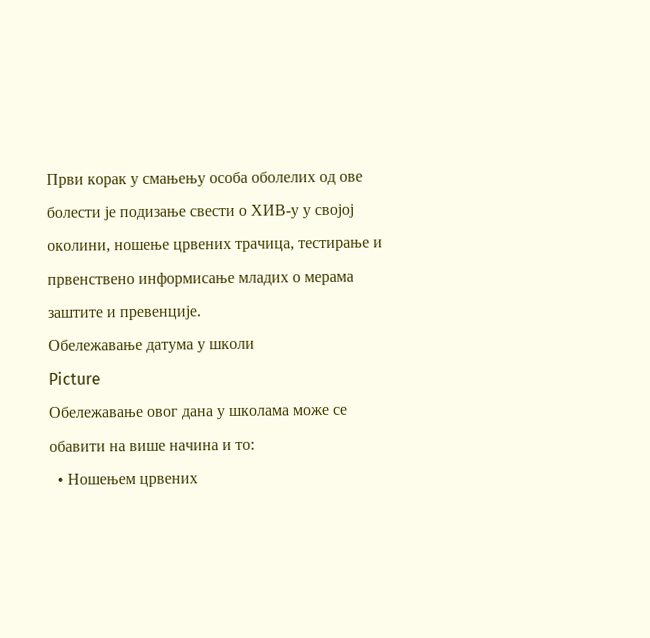Први корак у смањењу особа оболелих од ове болести је подизање свести о ХИВ-у у својој околини, ношење црвених трачица, тестирање и првенствено информисање младих о мерама заштите и превенције.
Обележавање датума у школи
Picture
Обележавање овог дана у школама може се обавити на више начина и то:
  • Ношењем црвених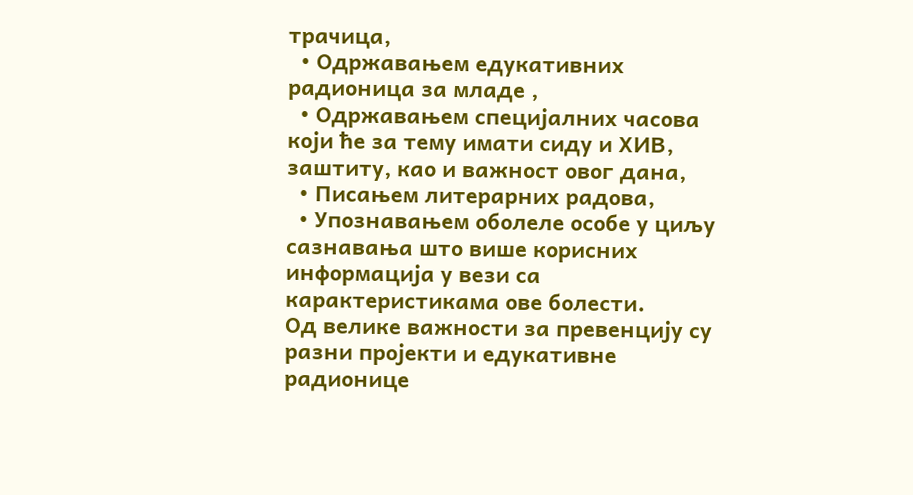трачица,
  • Одржавањем едукативних радионица за младе ,
  • Одржавањем специјалних часова који ће за тему имати сиду и ХИВ, заштиту, као и важност овог дана,
  • Писањем литерарних радова,
  • Упознавањем оболеле особе у циљу сазнавања што више корисних информација у вези са карактеристикама ове болести.
Од велике важности за превенцију су разни пројекти и едукативне радионице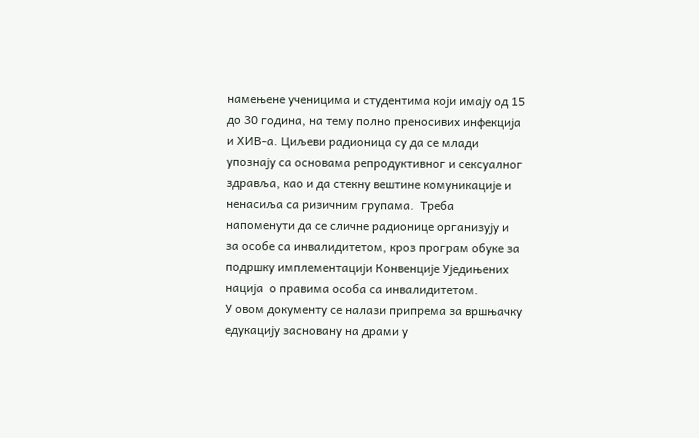намењене ученицима и студентима који имају од 15 до 30 година, на тему полно преносивих инфекција и ХИВ-а. Циљеви радионица су да се млади упознају са основама репродуктивног и сексуалног здравља, као и да стекну вештине комуникације и ненасиља са ризичним групама.  Треба напоменути да се сличне радионице организују и за особе са инвалидитетом, кроз програм обуке за подршку имплементацији Конвенције Уједињених нација  о правима особа са инвалидитетом.
У овом документу се налази припрема за вршњачку едукацију засновану на драми у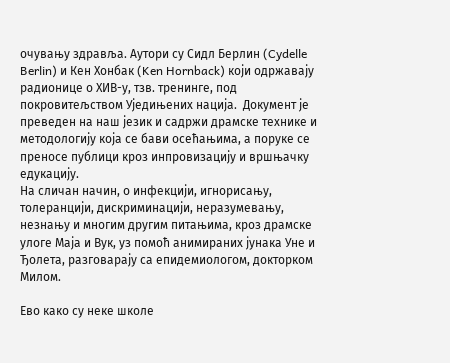очувању здравља. Аутори су Сидл Берлин (Cydelle Berlin) и Кен Хонбак (Ken Hornback) који одржавају радионице о ХИВ-у, тзв. тренинге, под покровитељством Уједињених нација.  Документ је преведен на наш језик и садржи драмске технике и методологију која се бави осећањима, а поруке се преносе публици кроз инпровизацију и вршњачку едукацију.
На сличан начин, о инфекцији, игнорисању, толеранцији, дискриминацији, неразумевању, незнању и многим другим питањима, кроз драмске улоге Маја и Вук, уз помоћ анимираних јунака Уне и Ђолета, разговарају са епидемиологом, докторком Милом.

Ево како су неке школе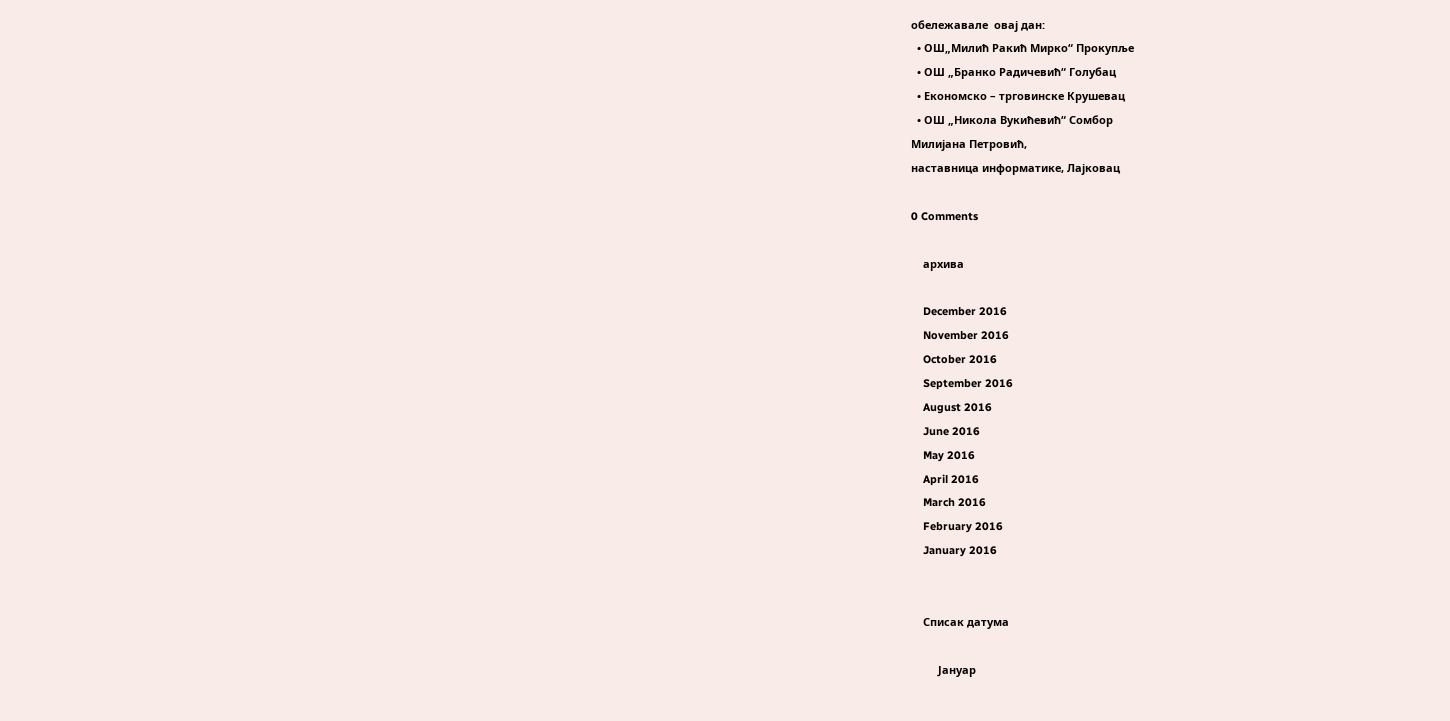обележавале  овај дан:
  • ОШ„Милић Ракић Мирко“ Прокупље
  • ОШ „Бранко Радичевић“ Голубац
  • Економско – трговинске Крушевац
  • ОШ „Никола Вукићевић“ Сомбор
Милијана Петровић,
наставница информатике, Лајковац

0 Comments

    архива

    December 2016
    November 2016
    October 2016
    September 2016
    August 2016
    June 2016
    May 2016
    April 2016
    March 2016
    February 2016
    January 2016


    Списак датума

         Јануар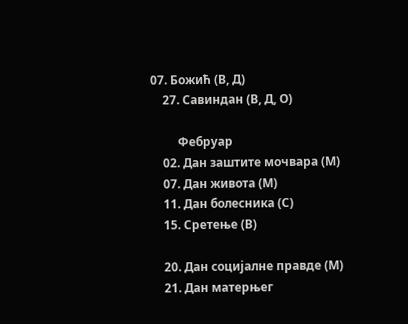07. Божић (В, Д)
    27. Савиндан (В, Д, О)

         Фебруар
    02. Дан заштите мочвара (М)
    07. Дан живота (М)
    11. Дан болесника (С)
    15. Сретење (В)

    20. Дан социјалне правде (М)
    21. Дан матерњег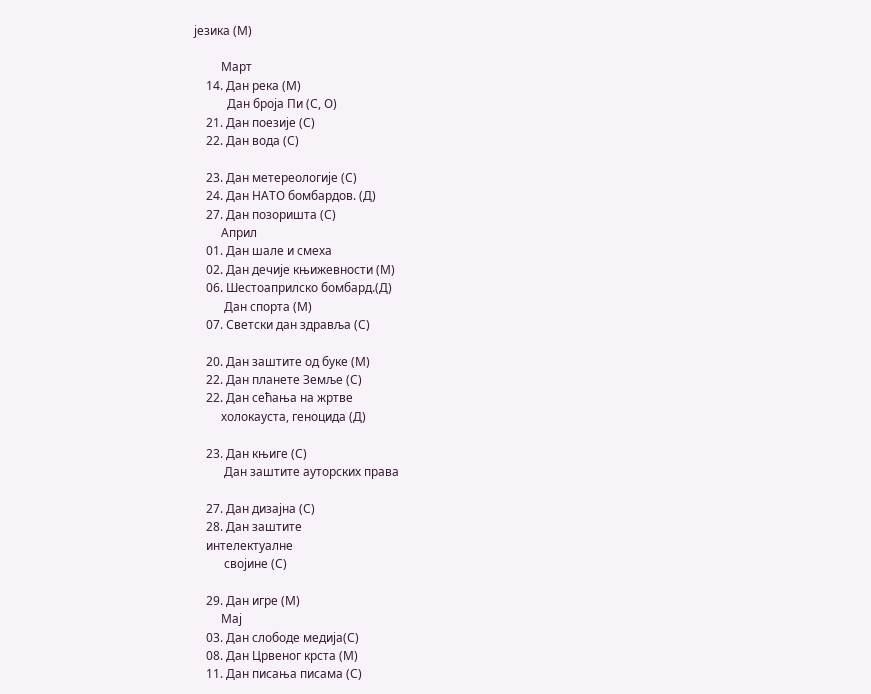језика (М)

         Март
    14. Дан река (М)
           Дан броја Пи (С, О)
    21. Дан поезије (С)
    22. Дан вода (С)

    23. Дан метереологије (С)
    24. Дан НАТО бомбардов. (Д)
    27. Дан позоришта (С)
         Април
    01. Дан шале и смеха
    02. Дан дечије књижевности (М)
    06. Шестоаприлско бомбард.(Д)
          Дан спорта (М)
    07. Светски дан здравља (С)

    20. Дан заштите од буке (М)
    22. Дан планете Земље (С)
    22. Дан сећања на жртве
         холокауста, геноцида (Д)

    23. Дан књиге (С)
          Дан заштите ауторских права

    27. Дан дизајна (С)
    28. Дан заштите
    интелектуалне
          својине (С)

    29. Дан игре (М)
         Мај
    03. Дан слободе медија(С)
    08. Дан Црвеног крста (М)
    11. Дан писања писама (С)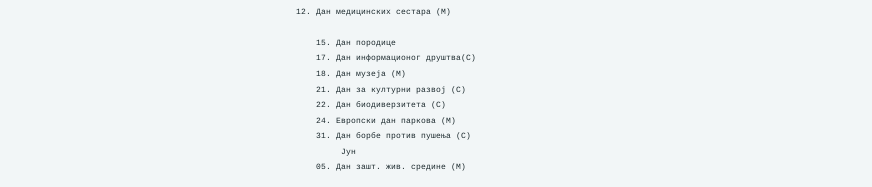12. Дан медицинских сестара (М)

    15. Дан породице
    17. Дан информационог друштва(С)
    18. Дан музеја (М)
    21. Дан за културни развој (С)
    22. Дан биодиверзитета (С)
    24. Европски дан паркова (М)
    31. Дан борбе против пушења (С)
         Јун
    05. Дан зашт. жив. средине (М)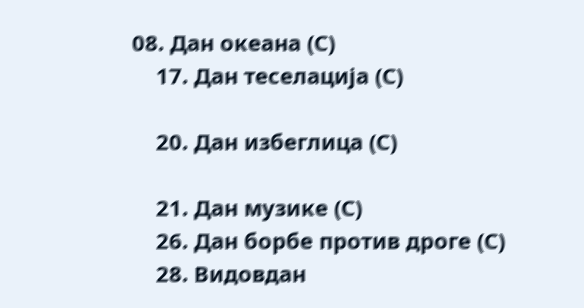08. Дан океана (С)
    17. Дан теселација (С)

    20. Дан избеглица (С)

    21. Дан музике (С)
    26. Дан борбе против дроге (С)
    28. Видовдан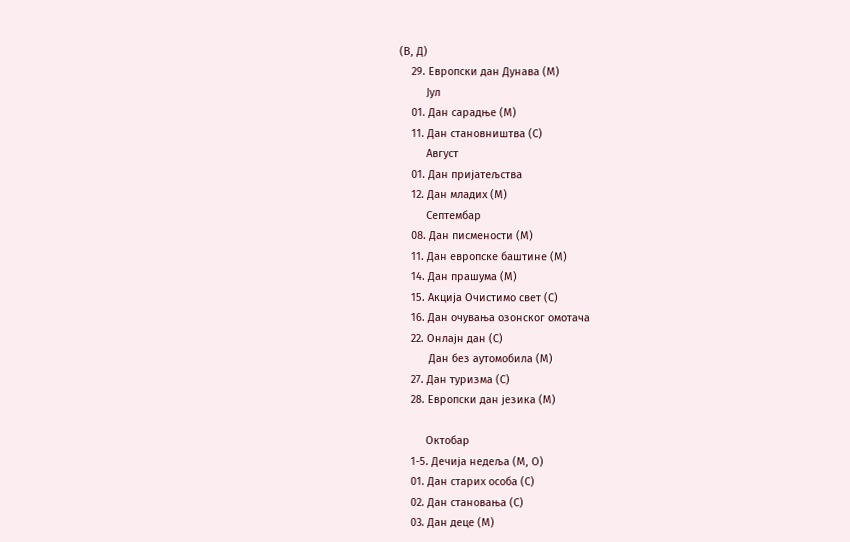(В, Д)
    29. Европски дан Дунава (М)
         Јул
    01. Дан сарадње (М)
    11. Дан становништва (С)
         Август
    01. Дан пријатељства
    12. Дан младих (М)
         Септембар
    08. Дан писмености (М)
    11. Дан европске баштине (М)
    14. Дан прашума (М)
    15. Акција Очистимо свет (С)
    16. Дан очувања озонског омотача
    22. Онлајн дан (С)
          Дан без аутомобила (М)
    27. Дан туризма (С)
    28. Европски дан језика (М)

         Октобар
    1-5. Дечија недеља (М, О)
    01. Дан старих особа (С)
    02. Дан становања (С)
    03. Дан деце (М)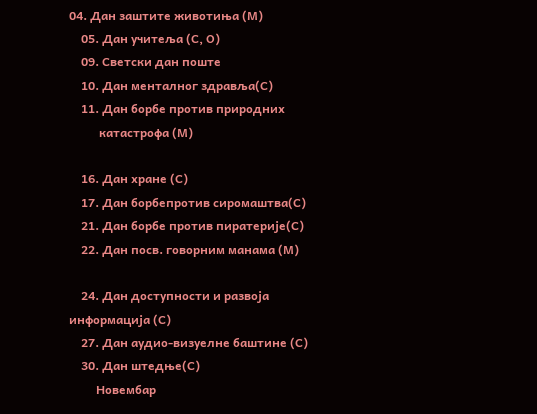04. Дан заштите животиња (М)
    05. Дан учитеља (С, О)
    09. Светски дан поште
    10. Дан менталног здравља(С)
    11. Дан борбе против природних
          катастрофа (М)

    16. Дан хране (С)
    17. Дан борбепротив сиромаштва(С)
    21. Дан борбе против пиратерије(С)
    22. Дан посв. говорним манама (М)

    24. Дан доступности и развоја               информација (С)
    27. Дан аудио-визуелне баштине (С)
    30. Дан штедње(С)
         Новембар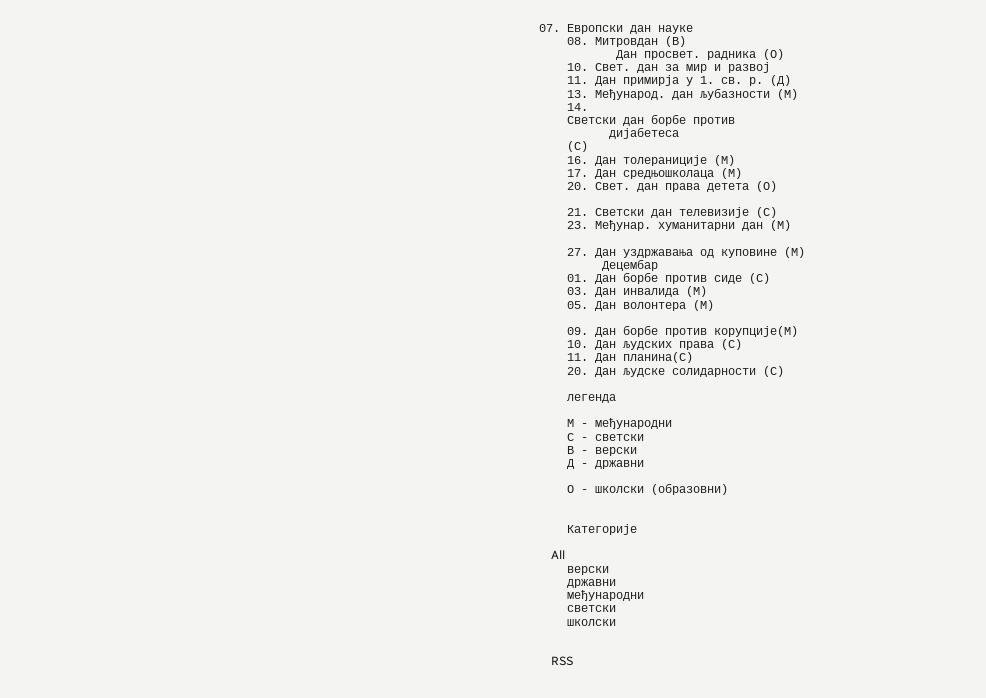07. Европски дан науке
    08. Митровдан (В)
           Дан просвет. радника (О)
    10. Свет. дан за мир и развој
    11. Дан примирја у 1. св. р. (Д)
    13. Међународ. дан љубазности (М)
    14.
    Светски дан борбе против
          дијабетеса
    (С)
    16. Дан толераниције (М)
    17. Дан средњошколаца (М)
    20. Свет. дан права детета (О)

    21. Светски дан телевизије (С)
    23. Међунар. хуманитарни дан (М)

    27. Дан уздржавања од куповине (М)
         Децембар
    01. Дан борбе против сиде (С)
    03. Дан инвалида (М)
    05. Дан волонтера (М)

    09. Дан борбе против корупције(М)
    10. Дан људских права (С)
    11. Дан планина(С)
    20. Дан људске солидарности (С)

    легенда

    М - међународни
    С - светски
    В - верски
    Д - државни

    О - школски (образовни)


    Категорије

    All
    верски
    државни
    међународни
    светски
    школски


    RSS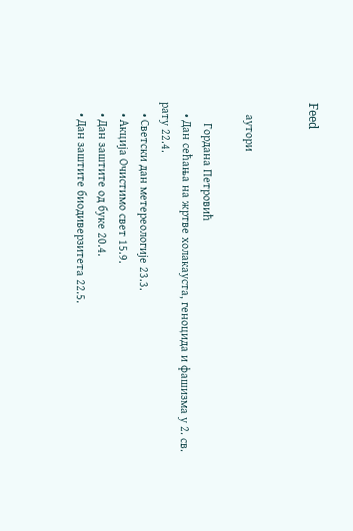Feed


    аутори

       Гордана Петровић
    • Дан сећања на жртве холакауста, геноцида и фашизма у 2. св. рату 22.4.
    • Светски дан метереологије 23.3.
    • Акција Очистимо свет 15.9.
    • Дан заштите од буке 20.4.
    • Дан заштите биодиверзитета 22.5.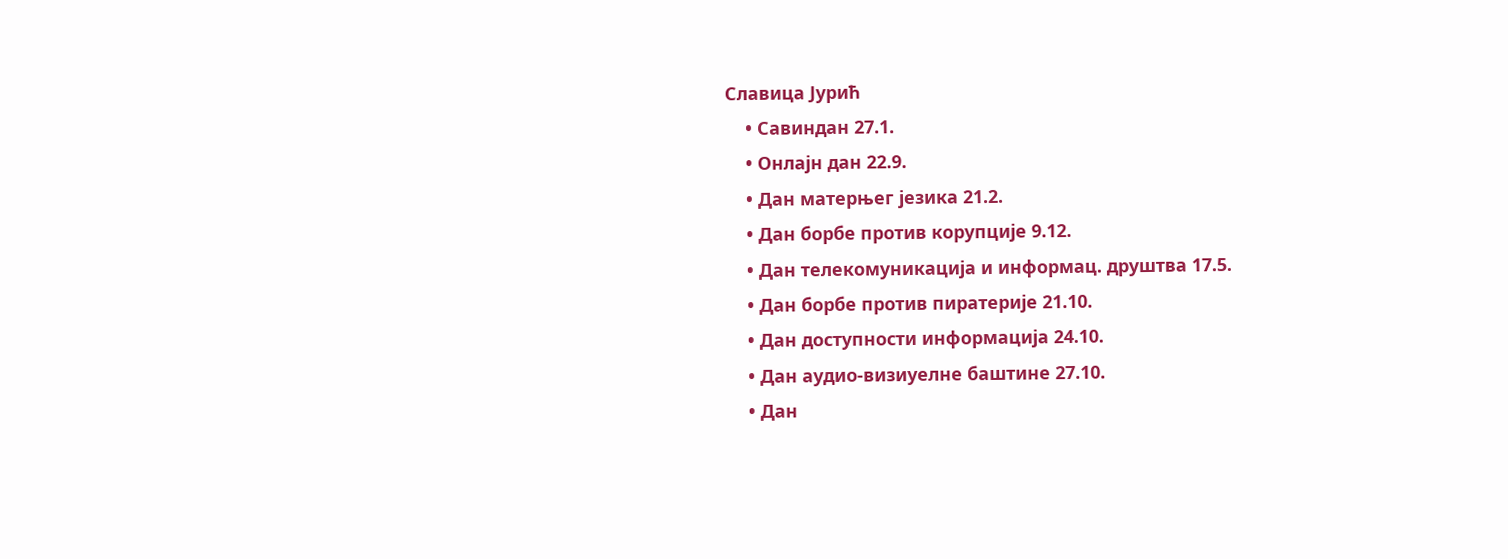Славица Јурић
    • Савиндан 27.1.
    • Онлајн дан 22.9.
    • Дан матерњег језика 21.2.
    • Дан борбе против корупције 9.12.
    • Дан телекомуникација и информац. друштва 17.5.
    • Дан борбе против пиратерије 21.10.
    • Дан доступности информација 24.10.
    • Дан аудио-визиуелне баштине 27.10.
    • Дан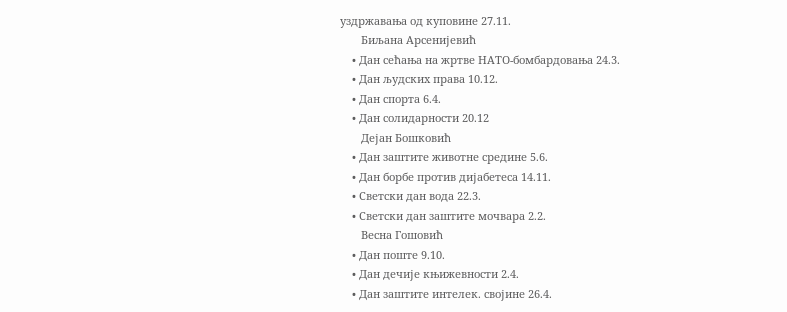уздржавања од куповине 27.11.
       Биљана Арсенијевић
    • Дан сећања на жртве НАТО-бомбардовања 24.3.
    • Дан људских права 10.12.
    • Дан спорта 6.4.
    • Дан солидарности 20.12
       Дејан Бошковић
    • Дан заштите животне средине 5.6.
    • Дан борбе против дијабетеса 14.11.
    • Светски дан вода 22.3.
    • Светски дан заштите мочвара 2.2.
       Весна Гошовић
    • Дан поште 9.10.
    • Дан дечије књижевности 2.4.
    • Дан заштите интелек. својине 26.4.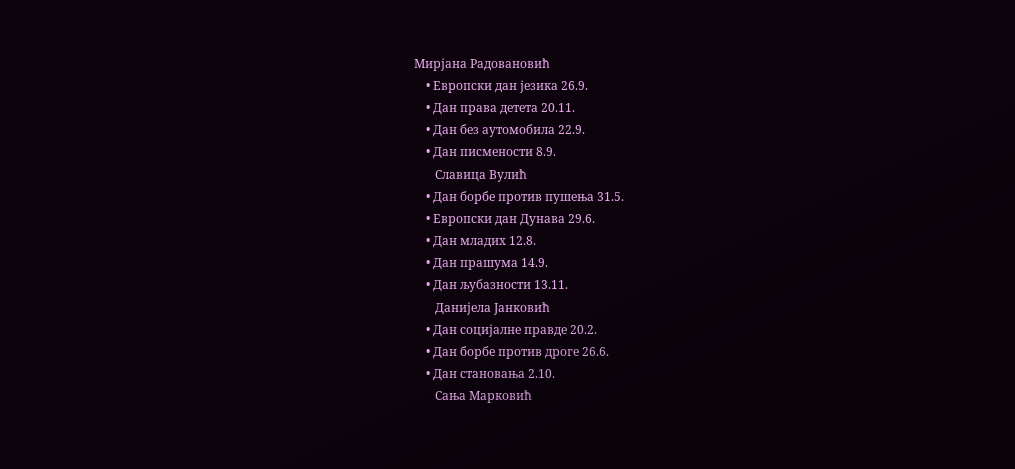Мирјана Радовановић
    • Европски дан језика 26.9.
    • Дан права детета 20.11.
    • Дан без аутомобила 22.9.
    • Дан писмености 8.9.
       Славица Вулић
    • Дан борбе против пушења 31.5.
    • Европски дан Дунава 29.6.
    • Дан младих 12.8.
    • Дан прашума 14.9.
    • Дан љубазности 13.11.
       Данијела Јанковић
    • Дан социјалне правде 20.2.
    • Дан борбе против дроге 26.6.
    • Дан становања 2.10.
       Сања Марковић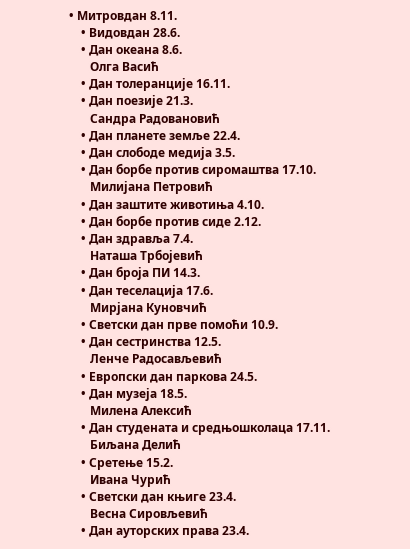• Митровдан 8.11.
    • Видовдан 28.6.
    • Дан океана 8.6.
       Олга Васић
    • Дан толеранције 16.11.
    • Дан поезије 21.3.
       Сандра Радовановић
    • Дан планете земље 22.4.
    • Дан слободе медија 3.5.
    • Дан борбе против сиромаштва 17.10.
       Милијана Петровић
    • Дан заштите животиња 4.10.
    • Дан борбе против сиде 2.12.
    • Дан здравља 7.4.
       Наташа Трбојевић
    • Дан броја ПИ 14.3.
    • Дан теселација 17.6.
       Мирјана Куновчић
    • Светски дан прве помоћи 10.9.
    • Дан сестринства 12.5.
       Ленче Радосављевић
    • Европски дан паркова 24.5.
    • Дан музеја 18.5.
       Милена Алексић
    • Дан студената и средњошколаца 17.11.
       Биљана Делић
    • Сретење 15.2.
       Ивана Чурић
    • Светски дан књиге 23.4.
       Весна Сировљевић
    • Дан ауторских права 23.4.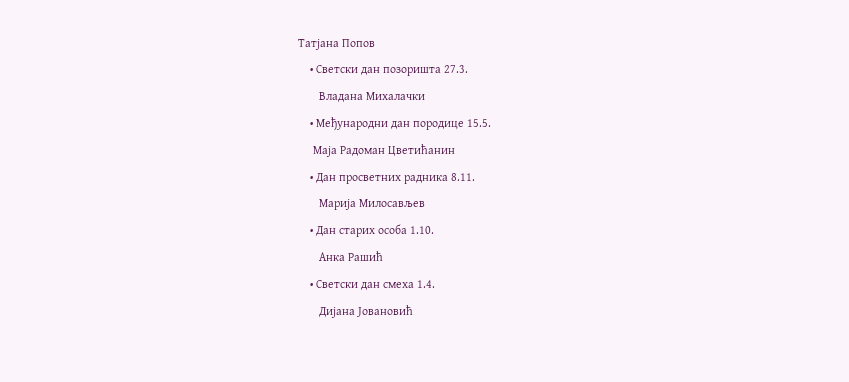Татјана Попов
    • Светски дан позоришта 27.3.
       Владана Михалачки
    • Међународни дан породице 15.5.
     Маја Радоман Цветићанин
    • Дан просветних радника 8.11.
       Марија Милосављев
    • Дан старих особа 1.10.
       Анка Рашић
    • Светски дан смеха 1.4.
       Дијана Јовановић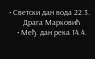• Светски дан вода 22.3.
       Драга Марковић
    • Међ. дан река 14.4.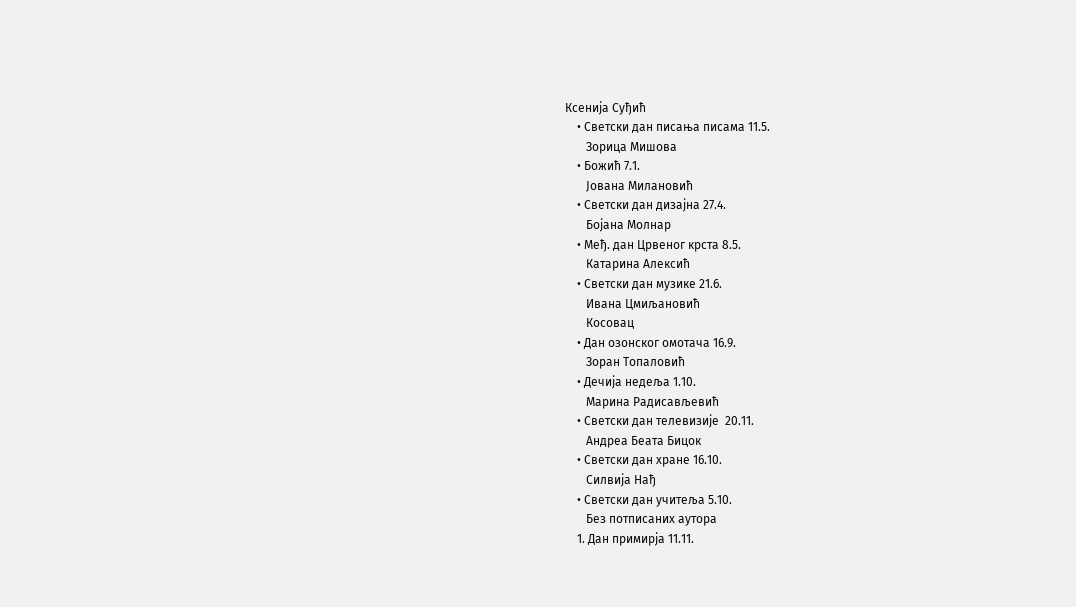Ксенија Суђић
    • Светски дан писања писама 11.5.
       Зорица Мишова
    • Божић 7.1.
       Јована Милановић
    • Светски дан дизајна 27.4.
       Бојана Молнар
    • Међ. дан Црвеног крста 8.5.
       Катарина Алексић
    • Светски дан музике 21.6.
       Ивана Цмиљановић
       Косовац
    • Дан озонског омотача 16.9.
       Зоран Топаловић
    • Дечија недеља 1.10.
       Марина Радисављевић
    • Светски дан телевизије  20.11.
       Андреа Беата Бицок
    • Светски дан хране 16.10.
       Силвија Нађ
    • Светски дан учитеља 5.10.
       Без потписаних аутора
    1. Дан примирја 11.11.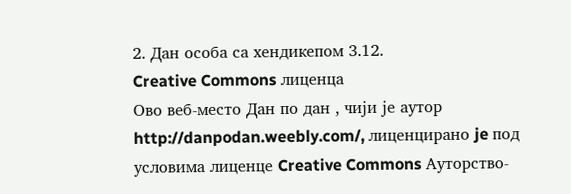2. Дан особа са хендикепом 3.12.
Creative Commons лиценца
Овo веб-место Дан по дан , чији је аутор http://danpodan.weebly.com/, лиценцирано je под условима лиценце Creative Commons Ауторство-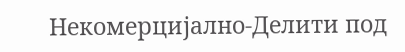Некомерцијално-Делити под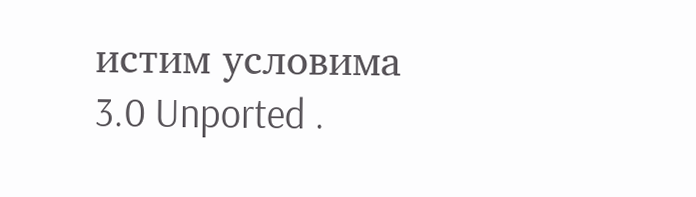истим условима 3.0 Unported .